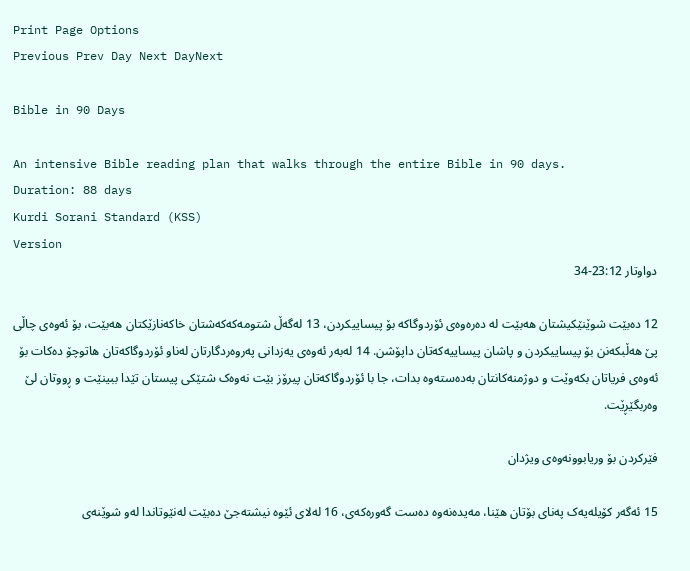Print Page Options
Previous Prev Day Next DayNext

Bible in 90 Days

An intensive Bible reading plan that walks through the entire Bible in 90 days.
Duration: 88 days
Kurdi Sorani Standard (KSS)
Version
دواوتار 23:12-34

12 دەبێت شوێنێکیشتان هەبێت لە دەرەوەی ئۆردوگاکە بۆ پیساییکردن، 13 لەگەڵ شتومەکەکەشتان خاکەنازێکتان هەبێت، بۆ ئەوەی چاڵی پێ هەڵبکەنن بۆ پیساییکردن و پاشان پیساییەکەتان داپۆشن. 14 لەبەر ئەوەی یەزدانی پەروەردگارتان لەناو ئۆردوگاکەتان هاتوچۆ دەکات بۆ ئەوەی فریاتان بکەوێت و دوژمنەکانتان بەدەستەوە بدات، جا با ئۆردوگاکەتان پیرۆز بێت نەوەک شتێکی پیستان تێدا ببینێت و ڕووتان لێ وەربگێڕێت.

فێرکردن بۆ وریابوونەوەی ویژدان

15 ئەگەر کۆیلەیەک پەنای بۆتان هێنا، مەیدەنەوە دەست گەورەکەی، 16 لەلای ئێوە نیشتەجێ دەبێت لەنێوتاندا لەو شوێنەی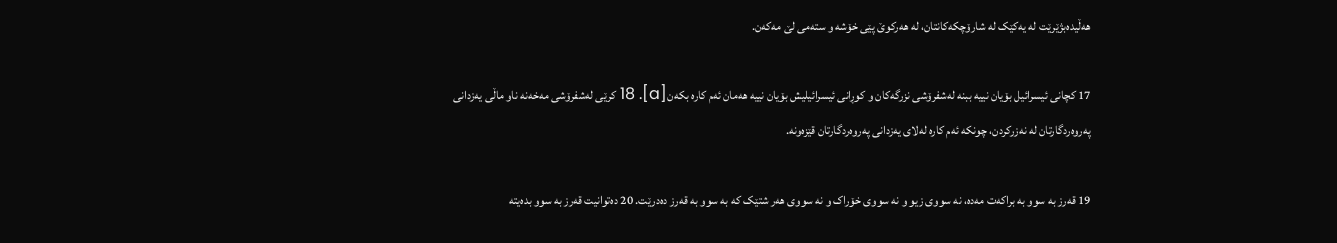هەڵیدەبژێرێت لە یەکێک لە شارۆچکەکانتان، لە هەرکوێ پێی خۆشە و ستەمی لێ مەکەن.

17 کچانی ئیسرائیل بۆیان نییە ببنە لەشفرۆشی نزرگەکان و کوڕانی ئیسرائیلیش بۆیان نییە هەمان ئەم کارە بکەن[a]. 18 کرێی لەشفرۆشی مەخەنە ناو ماڵی یەزدانی پەروەردگارتان لە نەزرکردن، چونکە ئەم کارە لەلای یەزدانی پەروەردگارتان قێزەونە.

19 قەرز بە سوو بە براکەت مەدە، نە سووی زیو و نە سووی خۆراک و نە سووی هەر شتێک کە بە سوو بە قەرز دەدرێت. 20 دەتوانیت قەرز بە سوو بدەیتە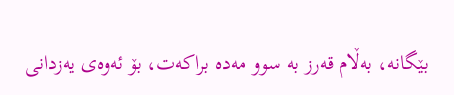بێگانە، بەڵام قەرز بە سوو مەدە براکەت، بۆ ئەوەی یەزدانی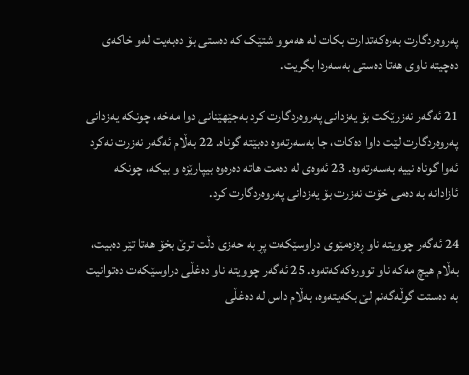پەروەردگارت بەرەکەتدارت بکات لە هەموو شتێک کە دەستی بۆ دەبەیت لەو خاکەی دەچیتە ناوی هەتا دەستی بەسەردا بگریت.

21 ئەگەر نەزرێکت بۆ یەزدانی پەروەردگارت کرد بەجێهێنانی دوا مەخە، چونکە یەزدانی پەروەردگارت لێت داوا دەکات، جا بەسەرتەوە دەبێتە گوناه. 22 بەڵام ئەگەر نەزرت نەکرد ئەوا گوناه نییە بەسەرتەوە. 23 ئەوەی لە دەمت هاتە دەرەوە بیپارێزە و بیکە، چونکە ئازادانە بە دەمی خۆت نەزرت بۆ یەزدانی پەروەردگارت کرد.

24 ئەگەر چوویتە ناو ڕەزەمێوی دراوسێکەت پڕ بە حەزی دڵت ترێ بخۆ هەتا تێر دەبیت، بەڵام هیچ مەکە ناو توورەکەکەتەوە. 25 ئەگەر چوویتە ناو دەغڵی دراوسێکەت دەتوانیت بە دەستت گوڵەگەنم لێ بکەیتەوە، بەڵام داس لە دەغڵی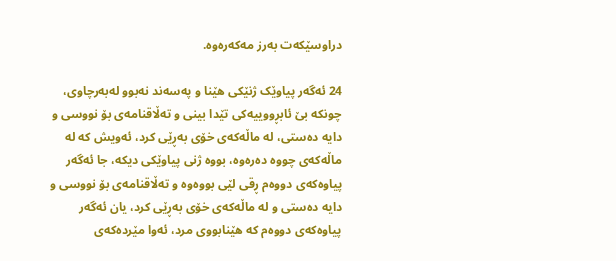دراوسێکەت بەرز مەکەرەوە.

24 ئەگەر پیاوێک ژنێکی هێنا و پەسەند نەبوو لەبەرچاوی، چونکە بێ ئابڕووییەکی تێدا بینی و تەڵاقنامەی بۆ نووسی و دایە دەستی، لە ماڵەکەی خۆی بەڕێی کرد، ئەویش کە لە ماڵەکەی چووە دەرەوە، بووە ژنی پیاوێکی دیکە، جا ئەگەر پیاوەکەی دووەم ڕقی لێی بووەوە و تەڵاقنامەی بۆ نووسی و دایە دەستی و لە ماڵەکەی خۆی بەڕێی کرد، یان ئەگەر پیاوەکەی دووەم کە هێنابووی مرد، ئەوا مێردەکەی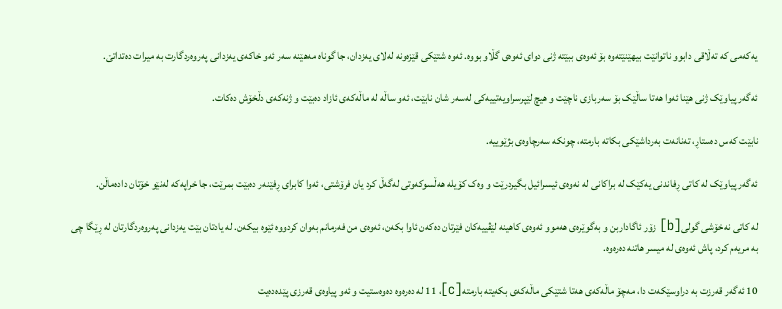یەکەمی کە تەڵاقی دابوو ناتوانێت بیهێنێتەوە بۆ ئەوەی ببێتە ژنی دوای ئەوەی گڵاو بووە. ئەوە شتێکی قێزەونە لەلای یەزدان، جا گوناه مەهێنە سەر ئەو خاکەی یەزدانی پەروەردگارت بە میرات دەتداتێ.

ئەگەر پیاوێک ژنی هێنا ئەوا هەتا ساڵێک بۆ سەربازی ناچێت و هیچ لێپرسراویەتییەکی لەسەر شان نابێت، ئەو ساڵە لە ماڵەکەی ئازاد دەبێت و ژنەکەی دڵخۆش دەکات.

نابێت کەس دەستاڕ، تەنانەت بەرداشێکی بکاتە بارمتە، چونکە سەرچاوەی بژێوییە.

ئەگەر پیاوێک لە کاتی ڕفاندنی یەکێک لە براکانی لە نەوەی ئیسرائیل بگیردرێت و وەک کۆیلە هەڵسوکەوتی لەگەڵ کرد یان فرۆشتی، ئەوا کابرای ڕفێنەر دەبێت بمرێت، جا خراپەکە لەنێو خۆتان دادەماڵن.

لە کاتی نەخۆشی گولی[b] زۆر ئاگاداربن و بەگوێرەی هەموو ئەوەی کاهینە لێڤییەکان فێرتان دەکەن ئاوا بکەن، ئەوەی من فەرمانم بەوان کردووە ئێوە بیکەن. لە یادتان بێت یەزدانی پەروەردگارتان لە ڕێگا چی بە مریەم کرد، پاش ئەوەی لە میسر هاتنە دەرەوە.

10 ئەگەر قەرزت بە دراوسێکەت دا، مەچۆ ماڵەکەی هەتا شتێکی ماڵەکەی بکەیتە بارمتە[c]، 11 لە دەرەوە دەوەستیت و ئەو پیاوەی قەرزی پێدەدەیت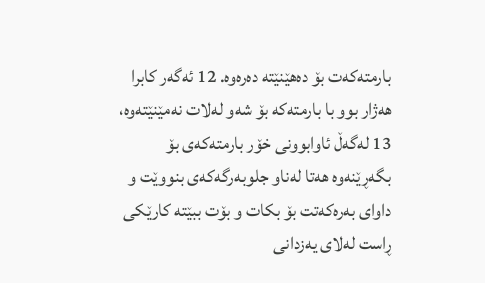بارمتەکەت بۆ دەهێنێتە دەرەوە. 12 ئەگەر کابرا هەژار بوو با بارمتەکە بۆ شەو لەلات نەمێنێتەوە، 13 لەگەڵ ئاوابوونی خۆر بارمتەکەی بۆ بگەڕێنەوە هەتا لەناو جلوبەرگەکەی بنووێت و داوای بەرەکەتت بۆ بکات و بۆت ببێتە کارێکی ڕاست لەلای یەزدانی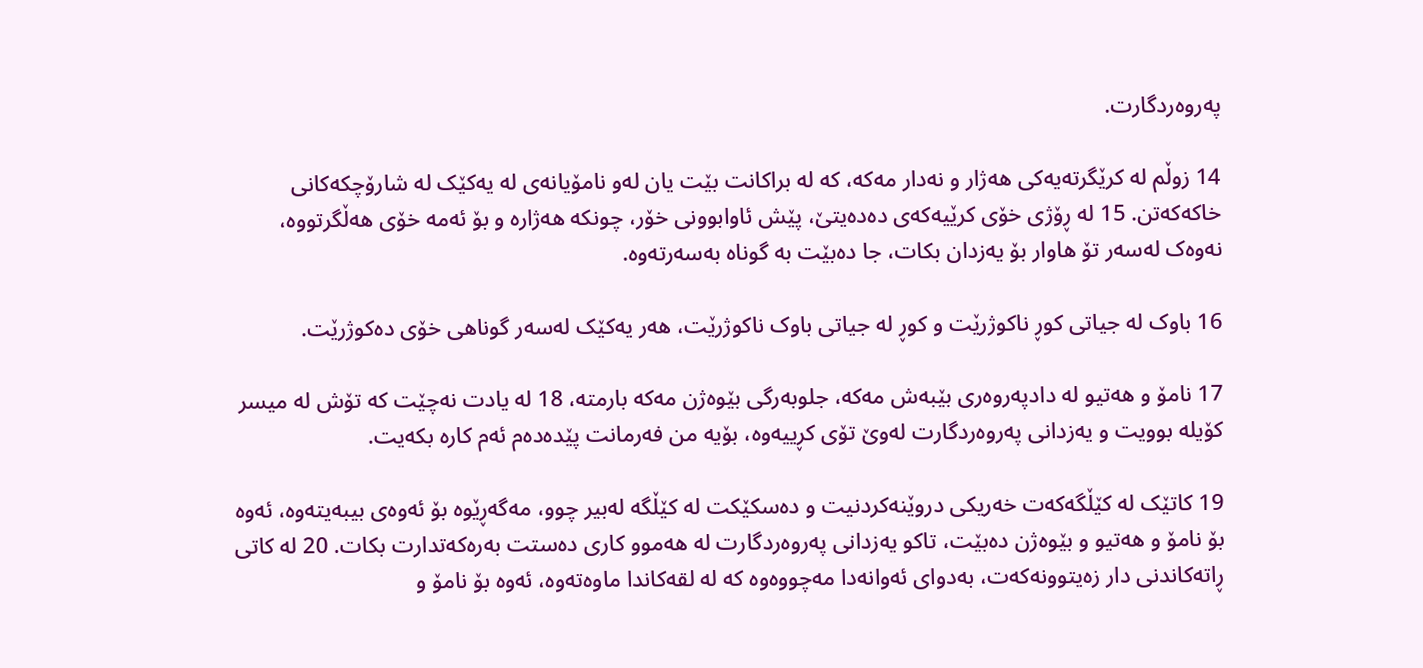پەروەردگارت.

14 زوڵم لە کرێگرتەیەکی هەژار و نەدار مەکە، کە لە براکانت بێت یان لەو نامۆیانەی لە یەکێک لە شارۆچکەکانی خاکەکەتن. 15 لە ڕۆژی خۆی کرێیەکەی دەدەیتێ، پێش ئاوابوونی خۆر، چونکە هەژارە و بۆ ئەمە خۆی هەڵگرتووە، نەوەک لەسەر تۆ هاوار بۆ یەزدان بکات، جا دەبێت بە گوناه بەسەرتەوە.

16 باوک لە جیاتی کوڕ ناکوژرێت و کوڕ لە جیاتی باوک ناکوژرێت، هەر یەکێک لەسەر گوناهی خۆی دەکوژرێت.

17 نامۆ و هەتیو لە دادپەروەری بێبەش مەکە، جلوبەرگی بێوەژن مەکە بارمتە، 18 لە یادت نەچێت کە تۆش لە میسر کۆیلە بوویت و یەزدانی پەروەردگارت لەوێ تۆی کڕییەوە، بۆیە من فەرمانت پێدەدەم ئەم کارە بکەیت.

19 کاتێک لە کێڵگەکەت خەریکی دروێنەکردنیت و دەسکێکت لە کێڵگە لەبیر چوو، مەگەڕێوە بۆ ئەوەی بیبەیتەوە، ئەوە بۆ نامۆ و هەتیو و بێوەژن دەبێت، تاکو یەزدانی پەروەردگارت لە هەموو کاری دەستت بەرەکەتدارت بکات. 20 لە کاتی ڕاتەکاندنی دار زەیتوونەکەت، بەدوای ئەوانەدا مەچووەوە کە لە لقەکاندا ماوەتەوە، ئەوە بۆ نامۆ و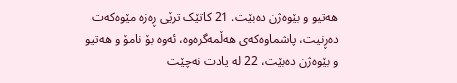هەتیو و بێوەژن دەبێت. 21 کاتێک ترێی ڕەزە مێوەکەت دەڕنیت، پاشماوەکەی هەڵمەگرەوە، ئەوە بۆ نامۆ و هەتیو و بێوەژن دەبێت، 22 لە یادت نەچێت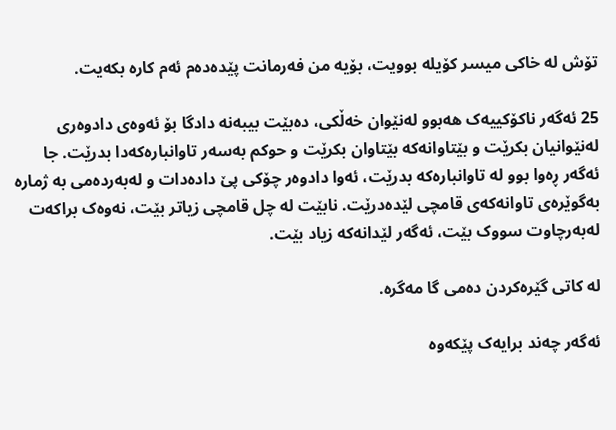تۆش لە خاکی میسر کۆیلە بوویت، بۆیە من فەرمانت پێدەدەم ئەم کارە بکەیت.

25 ئەگەر ناکۆکییەک هەبوو لەنێوان خەڵکی، دەبێت بیبەنە دادگا بۆ ئەوەی دادوەری لەنێوانیان بکرێت و بێتاوانەکە بێتاوان بکرێت و حوکم بەسەر تاوانبارەکەدا بدرێت. جا ئەگەر ڕەوا بوو لە تاوانبارەکە بدرێت، ئەوا دادوەر چۆکی پێ دادەدات و لەبەردەمی بە ژمارە بەگوێرەی تاوانەکەی قامچی لێدەدرێت. نابێت لە چل قامچی زیاتر بێت، نەوەک براکەت لەبەرچاوت سووک بێت، ئەگەر لێدانەکە زیاد بێت.

لە کاتی گێرەکردن دەمی گا مەگرە.

ئەگەر چەند برایەک پێکەوە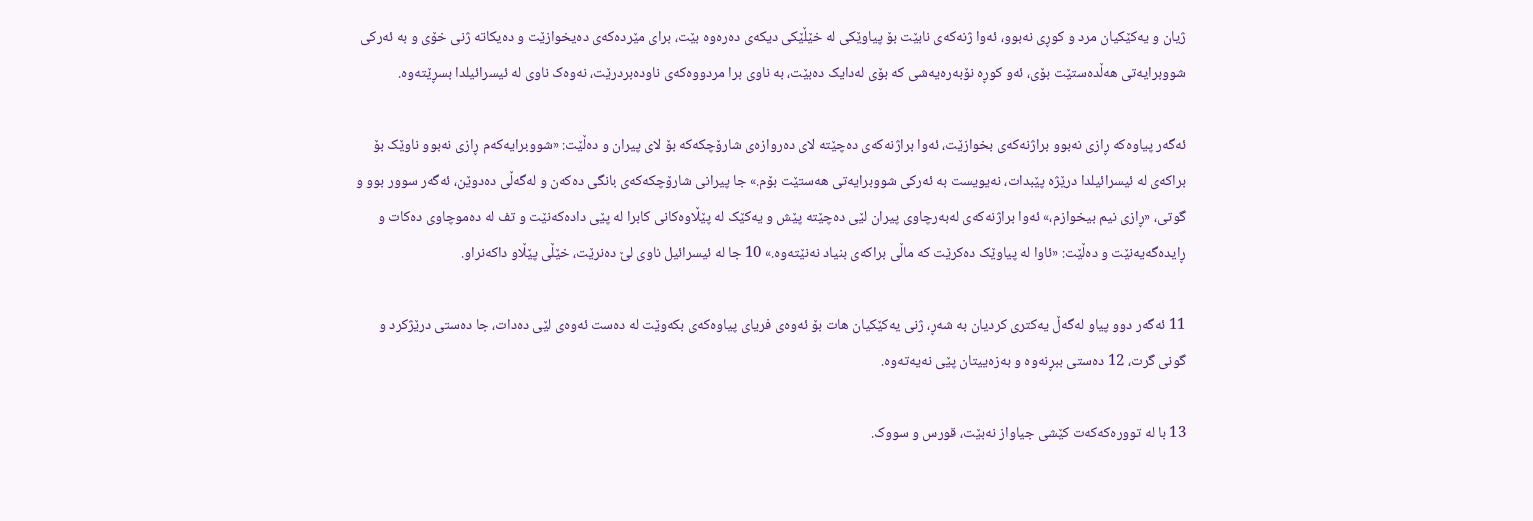ژیان و یەکێکیان مرد و کوڕی نەبوو، ئەوا ژنەکەی نابێت بۆ پیاوێکی لە خێڵێکی دیکەی دەرەوە بێت، برای مێردەکەی دەیخوازێت و دەیکاتە ژنی خۆی و بە ئەرکی شووبرایەتی هەڵدەستێت بۆی، ئەو کوڕە نۆبەرەیەشی کە بۆی لەدایک دەبێت، بە ناوی برا مردووەکەی ناودەبردرێت، نەوەک ناوی لە ئیسرائیلدا بسڕێتەوە.

ئەگەر پیاوەکە ڕازی نەبوو براژنەکەی بخوازێت، ئەوا براژنەکەی دەچێتە لای دەروازەی شارۆچکەکە بۆ لای پیران و دەڵێت: «شووبرایەکەم ڕازی نەبوو ناوێک بۆ براکەی لە ئیسرائیلدا درێژە پێبدات، نەیویست بە ئەرکی شووبرایەتی هەستێت بۆم.» جا پیرانی شارۆچکەکەی بانگی دەکەن و لەگەڵی دەدوێن، ئەگەر سوور بوو و گوتی، «ڕازی نیم بیخوازم،» ئەوا براژنەکەی لەبەرچاوی پیران لێی دەچێتە پێش و یەکێک لە پێڵاوەکانی کابرا لە پێی دادەکەنێت و تف لە دەموچاوی دەکات و ڕایدەگەیەنێت و دەڵێت: «ئاوا لە پیاوێک دەکرێت کە ماڵی براکەی بنیاد نەنێتەوە.» 10 جا لە ئیسرائیل ناوی لێ دەنرێت، خێڵی پێڵاو داکەنراو.

11 ئەگەر دوو پیاو لەگەڵ یەکتری کردیان بە شەڕ، ژنی یەکێکیان هات بۆ ئەوەی فریای پیاوەکەی بکەوێت لە دەست ئەوەی لێی دەدات، جا دەستی درێژکرد و گونی گرت، 12 دەستی ببڕنەوە و بەزەییتان پێی نەیەتەوە.

13 با لە توورەکەکەت کێشی جیاواز نەبێت، قورس و سووک.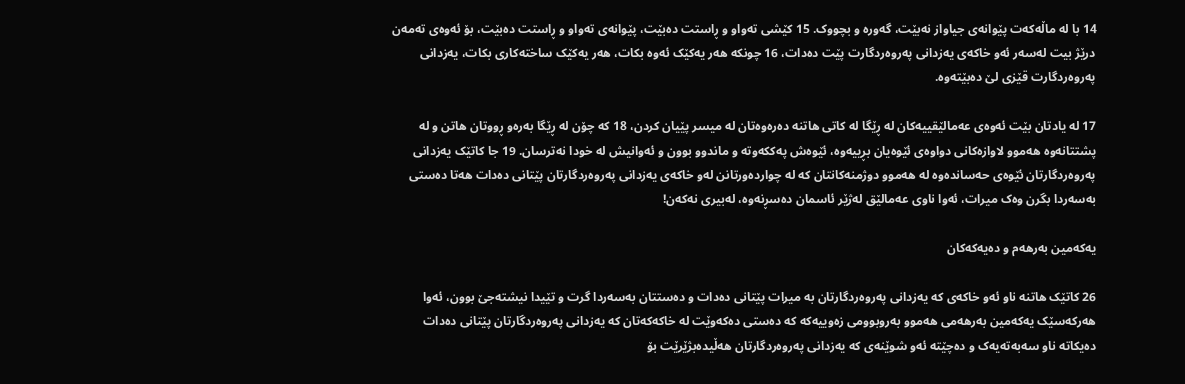14 با لە ماڵەکەت پێوانەی جیاواز نەبێت، گەورە و بچووک. 15 کێشی تەواو و ڕاستت دەبێت، پێوانەی تەواو و ڕاستت دەبێت، بۆ ئەوەی تەمەن درێژ بیت لەسەر ئەو خاکەی یەزدانی پەروەردگارت پێت دەدات، 16 چونکە هەر یەکێک ئەوە بکات، هەر یەکێک ساختەکاری بکات، یەزدانی پەروەردگارت قێزی لێ دەبێتەوە.

17 لە یادتان بێت ئەوەی عەمالێقییەکان لە ڕێگا لە کاتی هاتنە دەرەوەتان لە میسر پێیان کردن، 18 کە چۆن لە ڕێگا بەرەو ڕووتان هاتن و لە پشتتانەوە هەموو لاوازەکانی دواوەی ئێوەیان بڕییەوە، ئێوەش پەککەوتە و ماندوو بوون و ئەوانیش لە خودا نەترسان. 19 جا کاتێک یەزدانی پەروەردگارتان ئێوەی حەساندەوە لە هەموو دوژمنەکانتان کە لە چواردەورتانن لەو خاکەی یەزدانی پەروەردگارتان پێتانی دەدات هەتا دەستی بەسەردا بگرن وەک میرات، ئەوا ناوی عەمالێق لەژێر ئاسمان دەسڕنەوە، لەبیری نەکەن!

یەکەمین بەرهەم و دەیەکەکان

26 کاتێک هاتنە ناو ئەو خاکەی کە یەزدانی پەروەردگارتان بە میرات پێتانی دەدات و دەستتان بەسەردا گرت و تێیدا نیشتەجێ بوون، ئەوا هەرکەسێک یەکەمین بەرهەمی هەموو بەروبوومی زەوییەکە کە دەستی دەکەوێت لە خاکەکەتان کە یەزدانی پەروەردگارتان پێتانی دەدات دەیکاتە ناو سەبەتەیەک و دەچێتە ئەو شوێنەی کە یەزدانی پەروەردگارتان هەڵیدەبژێرێت بۆ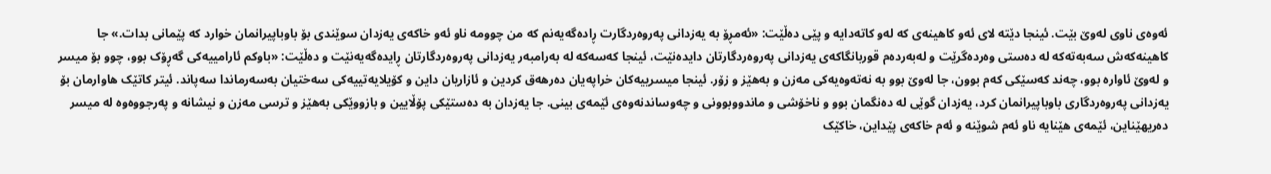ئەوەی ناوی لەوێ بێت. ئینجا دێتە لای ئەو کاهینەی کە لەو کاتەدایە و پێی دەڵێت: «ئەمڕۆ بە یەزدانی پەروەردگارت ڕادەگەیەنم کە من چوومە ناو ئەو خاکەی یەزدان سوێندی بۆ باوباپیرانمان خوارد کە پێمانی بدات.» جا کاهینەکەش سەبەتەکە لە دەستی وەردەگرێت و لەبەردەم قوربانگاکەی یەزدانی پەروەردگارتان دایدەنێت، ئینجا کەسەکە لە بەرامبەر یەزدانی پەروەردگارتان ڕایدەگەیەنێت و دەڵێت: «باوکم ئارامییەکی گەڕۆک بوو، چوو بۆ میسر و لەوێ ئاوارە بوو، چەند کەسێکی کەم بوون، جا لەوێ بوو بە نەتەوەیەکی مەزن و بەهێز و زۆر. ئینجا میسرییەکان خراپەیان دەرهەق کردین و ئازاریان داین و کۆیلایەتییەکی سەختیان بەسەرماندا سەپاند. ئیتر کاتێک هاوارمان بۆ یەزدانی پەروەردگاری باوباپیرانمان کرد، یەزدان گوێی لە دەنگمان بوو و ناخۆشی و ماندووبوونی و چەوساندنەوەی ئێمەی بینی. جا یەزدان بە دەستێکی پۆڵایین و بازووێکی بەهێز و ترسی مەزن و نیشانە و پەرجووەوە لە میسر دەریهێناین، ئێمەی هێنایە ناو ئەم شوێنە و ئەم خاکەی پێداین، خاکێک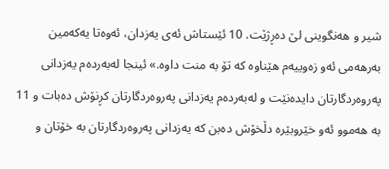شیر و هەنگوینی لێ دەڕژێت. 10 ئێستاش ئەی یەزدان، ئەوەتا یەکەمین بەرهەمی ئەو زەوییەم هێناوە کە تۆ بە منت داوە.» ئینجا لەبەردەم یەزدانی پەروەردگارتان دایدەنێت و لەبەردەم یەزدانی پەروەردگارتان کڕنۆش دەبات و 11 بە هەموو ئەو خێروبێرە دڵخۆش دەبن کە یەزدانی پەروەردگارتان بە خۆتان و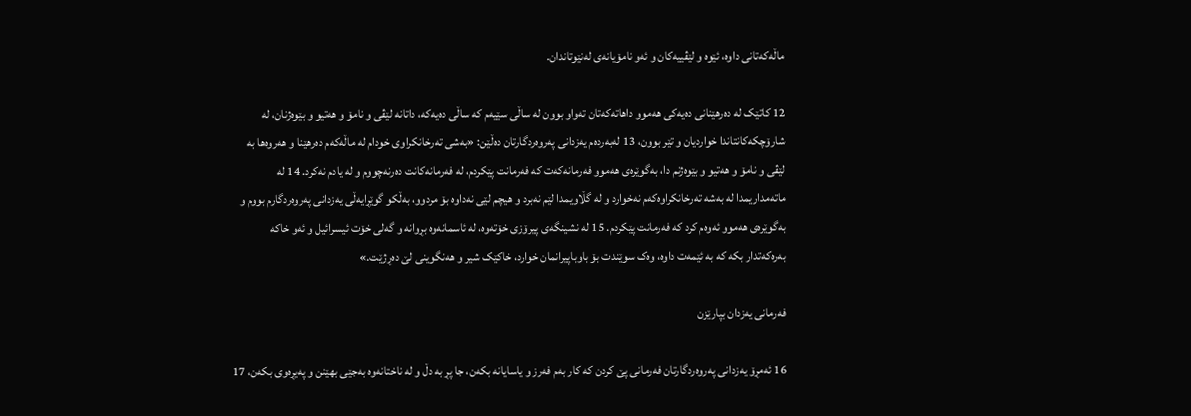ماڵەکەتانی داوە، ئێوە و لێڤییەکان و ئەو نامۆیانەی لەنێوتاندان.

12 کاتێک لە دەرهێنانی دەیەکی هەموو داهاتەکەتان تەواو بوون لە ساڵی سێیەم کە ساڵی دەیەکە، داتانە لێڤی و نامۆ و هەتیو و بێوەژنان، لە شارۆچکەکانتاندا خواردیان و تێر بوون، 13 لەبەردەم یەزدانی پەروەردگارتان دەڵێن: «بەشی تەرخانکراوی خودام لە ماڵەکەم دەرهێنا و هەروەها بە لێڤی و نامۆ و هەتیو و بێوەژنم دا، بەگوێرەی هەموو فەرمانەکەت کە فەرمانت پێکردم، لە فەرمانەکانت دەرنەچووم و لە یادم نەکرد. 14 لە ماتەمداریمدا لە بەشە تەرخانکراوەکەم نەخوارد و لە گڵاویمدا لێم نەبرد و هیچم لێی نەداوە بۆ مردوو، بەڵکو گوێڕایەڵی یەزدانی پەروەردگارم بووم و بەگوێرەی هەموو ئەوەم کرد کە فەرمانت پێکردم. 15 لە نشینگەی پیرۆزی خۆتەوە، لە ئاسمانەوە بڕوانە و گەلی خۆت ئیسرائیل و ئەو خاکە بەرەکەتدار بکە کە بە ئێمەت داوە، وەک سوێندت بۆ باوباپیرانمان خوارد، خاکێک شیر و هەنگوینی لێ دەڕژێت.»

فەرمانی یەزدان بپارێزن

16 ئەمڕۆ یەزدانی پەروەردگارتان فەرمانی پێ کردن کە کار بەم فەرز و یاسایانە بکەن، جا پڕ بە دڵ و لە ناختانەوە بەجێی بهێنن و پەیڕەوی بکەن، 17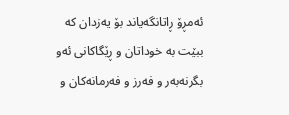ئەمڕۆ ڕاتانگەیاند بۆ یەزدان کە ببێت بە خوداتان و ڕێگاکانی ئەو بگرنەبەر و فەرز و فەرمانەکان و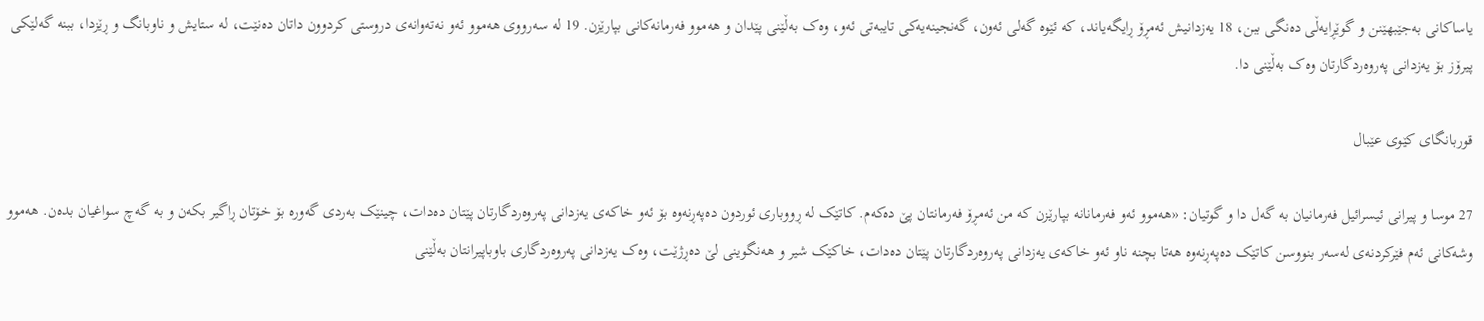یاساکانی بەجێبهێنن و گوێڕایەڵی دەنگی ببن، 18 یەزدانیش ئەمڕۆ ڕایگەیاند، کە ئێوە گەلی ئەون، گەنجینەیەکی تایبەتی ئەو، وەک بەڵێنی پێدان و هەموو فەرمانەکانی بپارێزن. 19 لە سەرووی هەموو ئەو نەتەوانەی دروستی کردوون داتان دەنێت، لە ستایش و ناوبانگ و ڕێزدا، ببنە گەلێکی پیرۆز بۆ یەزدانی پەروەردگارتان وەک بەڵێنی دا.

قوربانگای کێوی عێبال

27 موسا و پیرانی ئیسرائیل فەرمانیان بە گەل دا و گوتیان: «هەموو ئەو فەرمانانە بپارێزن کە من ئەمڕۆ فەرمانتان پێ دەکەم. کاتێک لە ڕووباری ئوردون دەپەڕنەوە بۆ ئەو خاکەی یەزدانی پەروەردگارتان پێتان دەدات، چینێک بەردی گەورە بۆ خۆتان ڕاگیر بکەن و بە گەچ سواغیان بدەن. هەموو وشەکانی ئەم فێرکردنەی لەسەر بنووسن کاتێک دەپەڕنەوە هەتا بچنە ناو ئەو خاکەی یەزدانی پەروەردگارتان پێتان دەدات، خاکێک شیر و هەنگوینی لێ دەڕژێت، وەک یەزدانی پەروەردگاری باوباپیرانتان بەڵێنی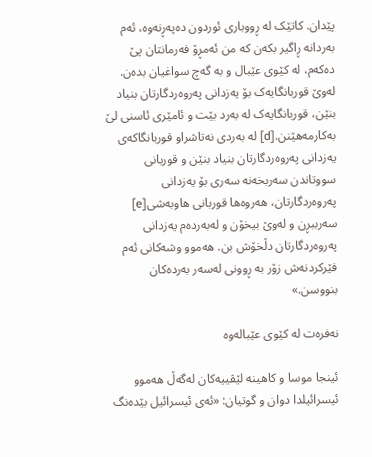پێدان. کاتێک لە ڕووباری ئوردون دەپەڕنەوە، ئەم بەردانە ڕاگیر بکەن کە من ئەمڕۆ فەرمانتان پێ دەکەم، لە کێوی عێبال و بە گەچ سواغیان بدەن. لەوێ قوربانگایەک بۆ یەزدانی پەروەردگارتان بنیاد بنێن، قوربانگایەک لە بەرد بێت و ئامێری ئاسنی لێ بەکارمەهێنن.[d] لە بەردی نەتاشراو قوربانگاکەی یەزدانی پەروەردگارتان بنیاد بنێن و قوربانی سووتاندن سەربخەنە سەری بۆ یەزدانی پەروەردگارتان، هەروەها قوربانی هاوبەشی[e] سەرببڕن و لەوێ بیخۆن و لەبەردەم یەزدانی پەروەردگارتان دڵخۆش بن. هەموو وشەکانی ئەم فێرکردنەش زۆر بە ڕوونی لەسەر بەردەکان بنووسن.»

نەفرەت لە کێوی عێبالەوە

ئینجا موسا و کاهینە لێڤییەکان لەگەڵ هەموو ئیسرائیلدا دوان و گوتیان: «ئەی ئیسرائیل بێدەنگ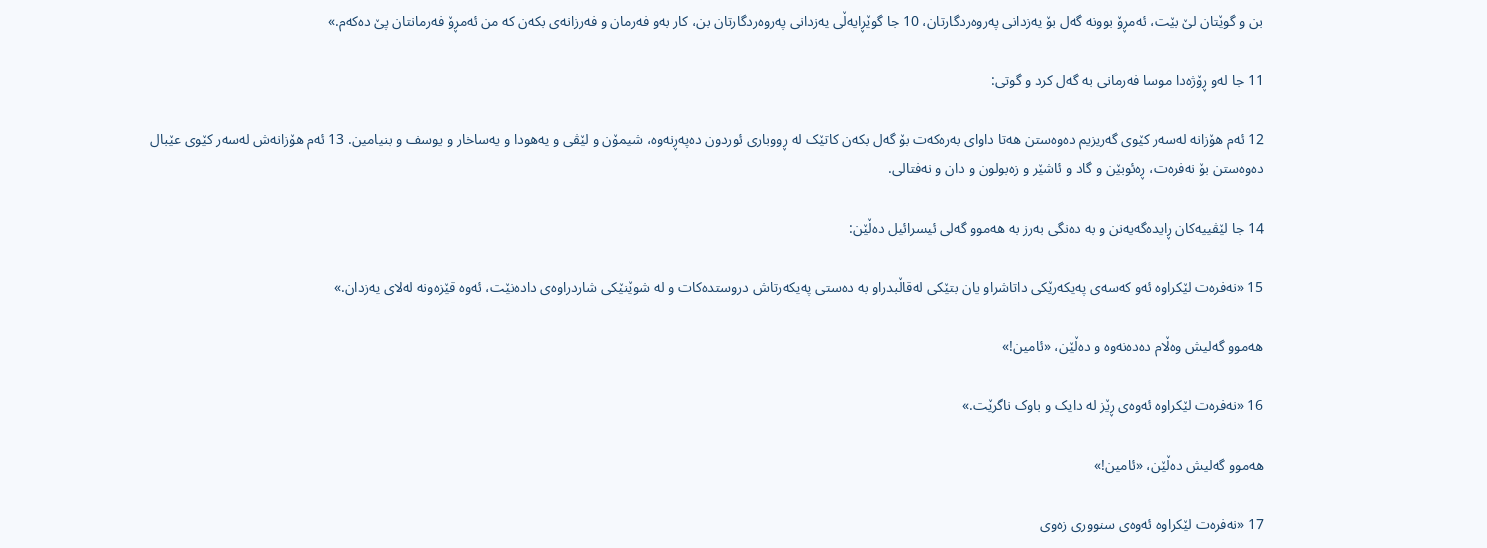بن و گوێتان لێ بێت، ئەمڕۆ بوونە گەل بۆ یەزدانی پەروەردگارتان، 10 جا گوێڕایەڵی یەزدانی پەروەردگارتان بن، کار بەو فەرمان و فەرزانەی بکەن کە من ئەمڕۆ فەرمانتان پێ دەکەم.»

11 جا لەو ڕۆژەدا موسا فەرمانی بە گەل کرد و گوتی:

12 ئەم هۆزانە لەسەر کێوی گەریزیم دەوەستن هەتا داوای بەرەکەت بۆ گەل بکەن کاتێک لە ڕووباری ئوردون دەپەڕنەوە، شیمۆن و لێڤی و یەهودا و یەساخار و یوسف و بنیامین. 13 ئەم هۆزانەش لەسەر کێوی عێبال دەوەستن بۆ نەفرەت، ڕەئوبێن و گاد و ئاشێر و زەبولون و دان و نەفتالی.

14 جا لێڤییەکان ڕایدەگەیەنن و بە دەنگی بەرز بە هەموو گەلی ئیسرائیل دەڵێن:

15 «نەفرەت لێکراوە ئەو کەسەی پەیکەرێکی داتاشراو یان بتێکی لەقاڵبدراو بە دەستی پەیکەرتاش دروستدەکات و لە شوێنێکی شاردراوەی دادەنێت، ئەوە قێزەونە لەلای یەزدان.»

هەموو گەلیش وەڵام دەدەنەوە و دەڵێن، «ئامین!»

16 «نەفرەت لێکراوە ئەوەی ڕێز لە دایک و باوک ناگرێت.»

هەموو گەلیش دەڵێن، «ئامین!»

17 «نەفرەت لێکراوە ئەوەی سنووری زەوی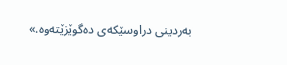بەردینی دراوسێکەی دەگوێزێتەوە.»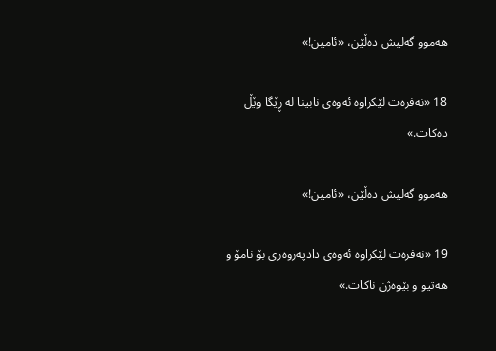هەموو گەلیش دەڵێن، «ئامین!»

18 «نەفرەت لێکراوە ئەوەی نابینا لە ڕێگا وێڵ دەکات.»

هەموو گەلیش دەڵێن، «ئامین!»

19 «نەفرەت لێکراوە ئەوەی دادپەروەری بۆ نامۆ و هەتیو و بێوەژن ناکات.»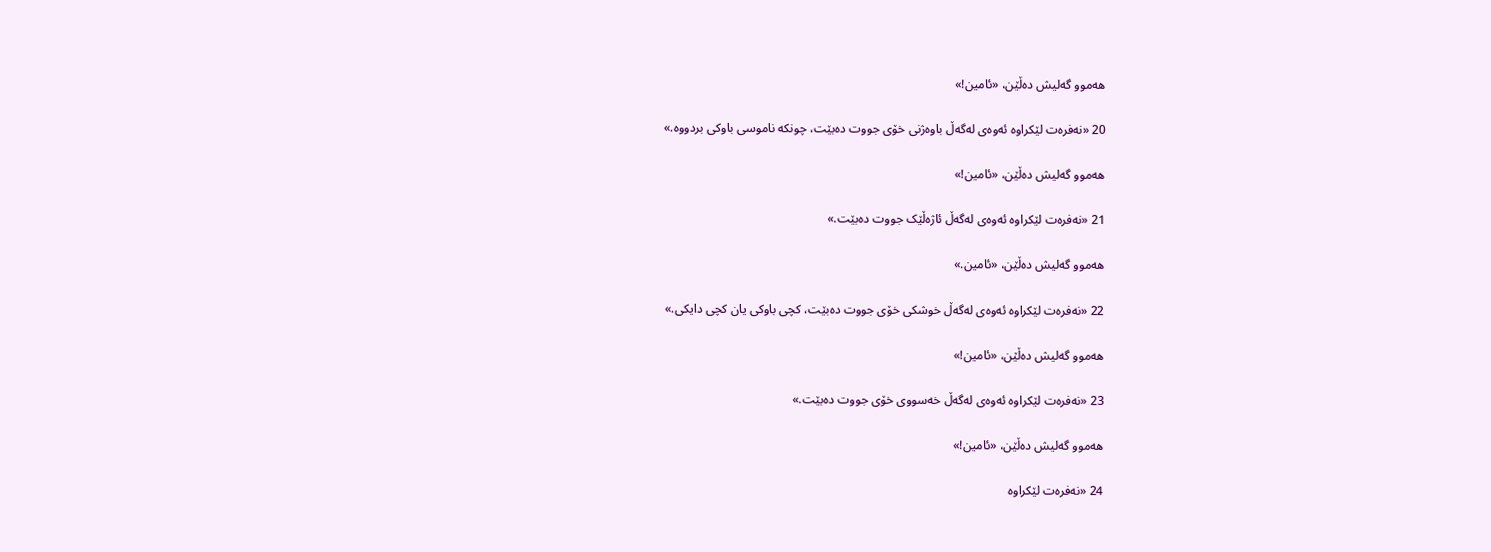هەموو گەلیش دەڵێن، «ئامین!»

20 «نەفرەت لێکراوە ئەوەی لەگەڵ باوەژنی خۆی جووت دەبێت، چونکە ناموسی باوکی بردووە.»

هەموو گەلیش دەڵێن، «ئامین!»

21 «نەفرەت لێکراوە ئەوەی لەگەڵ ئاژەڵێک جووت دەبێت.»

هەموو گەلیش دەڵێن، «ئامین.»

22 «نەفرەت لێکراوە ئەوەی لەگەڵ خوشکی خۆی جووت دەبێت، کچی باوکی یان کچی دایکی.»

هەموو گەلیش دەڵێن، «ئامین!»

23 «نەفرەت لێکراوە ئەوەی لەگەڵ خەسووی خۆی جووت دەبێت.»

هەموو گەلیش دەڵێن، «ئامین!»

24 «نەفرەت لێکراوە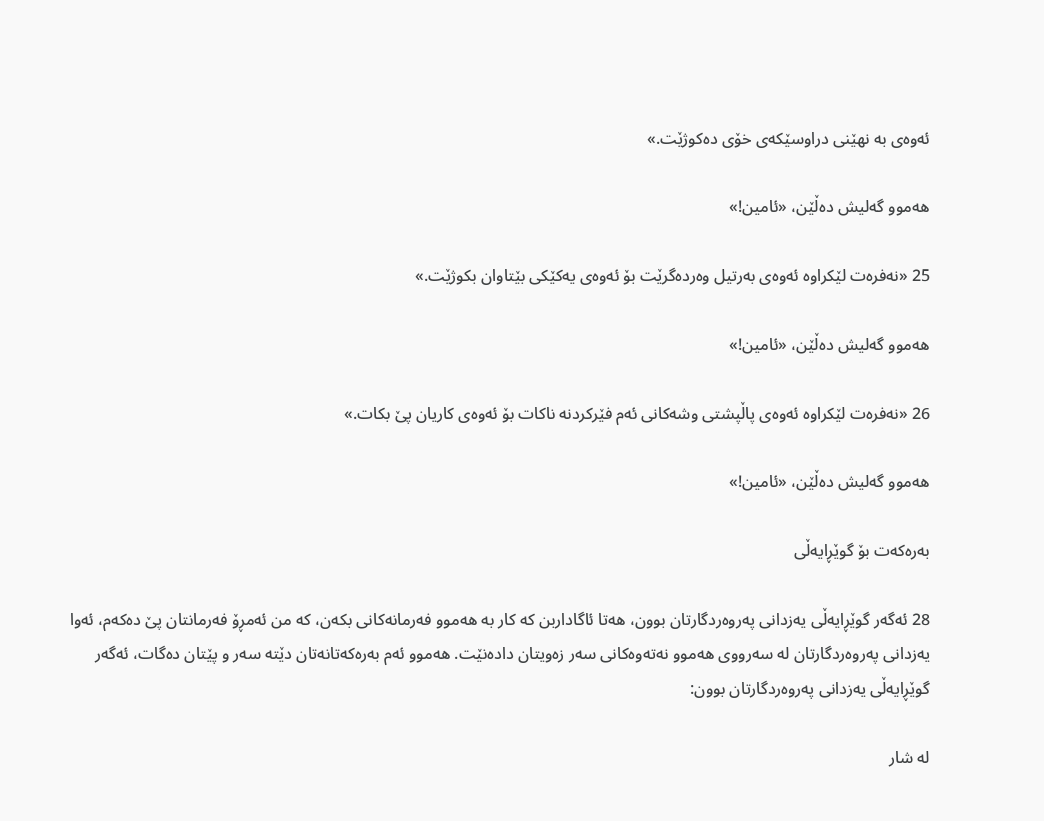ئەوەی بە نهێنی دراوسێکەی خۆی دەکوژێت.»

هەموو گەلیش دەڵێن، «ئامین!»

25 «نەفرەت لێکراوە ئەوەی بەرتیل وەردەگرێت بۆ ئەوەی یەکێکی بێتاوان بکوژێت.»

هەموو گەلیش دەڵێن، «ئامین!»

26 «نەفرەت لێکراوە ئەوەی پاڵپشتی وشەکانی ئەم فێرکردنە ناکات بۆ ئەوەی کاریان پێ بکات.»

هەموو گەلیش دەڵێن، «ئامین!»

بەرەکەت بۆ گوێڕایەڵی

28 ئەگەر گوێڕایەڵی یەزدانی پەروەردگارتان بوون، هەتا ئاگاداربن کە کار بە هەموو فەرمانەکانی بکەن، کە من ئەمڕۆ فەرمانتان پێ دەکەم، ئەوا یەزدانی پەروەردگارتان لە سەرووی هەموو نەتەوەکانی سەر زەویتان دادەنێت. هەموو ئەم بەرەکەتانەتان دێتە سەر و پێتان دەگات، ئەگەر گوێڕایەڵی یەزدانی پەروەردگارتان بوون:

لە شار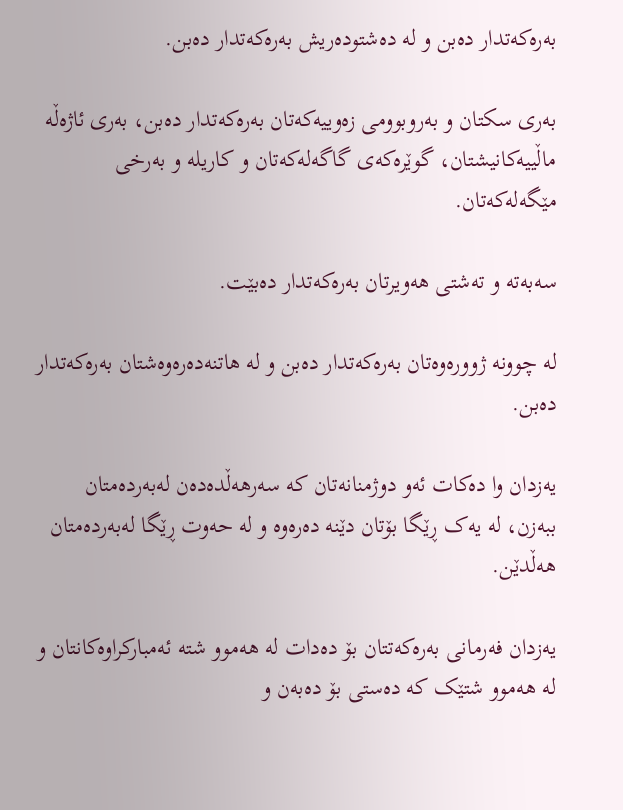بەرەکەتدار دەبن و لە دەشتودەریش بەرەکەتدار دەبن.

بەری سکتان و بەروبوومی زەوییەکەتان بەرەکەتدار دەبن، بەری ئاژەڵە ماڵییەکانیشتان، گوێرەکەی گاگەلەکەتان و کاریلە و بەرخی مێگەلەکەتان.

سەبەتە و تەشتی هەویرتان بەرەکەتدار دەبێت.

لە چوونە ژوورەوەتان بەرەکەتدار دەبن و لە هاتنەدەرەوەشتان بەرەکەتدار دەبن.

یەزدان وا دەکات ئەو دوژمنانەتان کە سەرهەڵدەدەن لەبەردەمتان ببەزن، لە یەک ڕێگا بۆتان دێنە دەرەوە و لە حەوت ڕێگا لەبەردەمتان هەڵدێن.

یەزدان فەرمانی بەرەکەتتان بۆ دەدات لە هەموو شتە ئەمبارکراوەکانتان و لە هەموو شتێک کە دەستی بۆ دەبەن و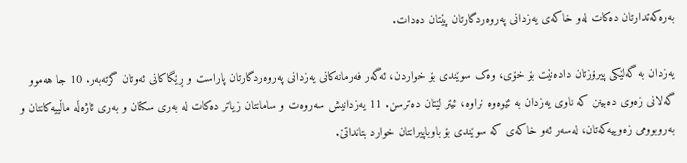بەرەکەتدارتان دەکات لەو خاکەی یەزدانی پەروەردگارتان پێتان دەدات.

یەزدان بە گەلێکی پیرۆزتان دادەنێت بۆ خۆی، وەک سوێندی بۆ خواردن، ئەگەر فەرمانەکانی یەزدانی پەروەردگارتان پاراست و ڕێگاکانی ئەوتان گرتەبەر. 10 جا هەموو گەلانی زەوی دەبینن کە ناوی یەزدان بە ئێوەوە نراوە، ئیتر لێتان دەترسن. 11 یەزدانیش سەروەت و سامانتان زیاتر دەکات لە بەری سکتان و بەری ئاژەڵە ماڵییەکانتان و بەروبوومی زەوییەکەتان، لەسەر ئەو خاکەی کە سوێندی بۆ باوباپیرانتان خوارد بتانداتێ.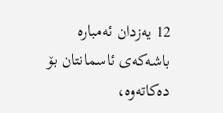12 یەزدان ئەمبارە باشەکەی ئاسمانتان بۆ دەکاتەوە،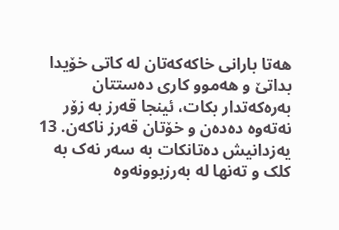هەتا بارانی خاکەکەتان لە کاتی خۆیدا بداتێ و هەموو کاری دەستتان بەرەکەتدار بکات، ئینجا قەرز بە زۆر نەتەوە دەدەن و خۆتان قەرز ناکەن. 13 یەزدانیش دەتانکات بە سەر نەک بە کلک و تەنها لە بەرزبوونەوە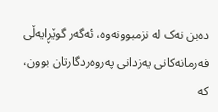دەبن نەک لە نزمبوونەوە، ئەگەر گوێڕایەڵی فەرمانەکانی یەزدانی پەروەردگارتان بوون، کە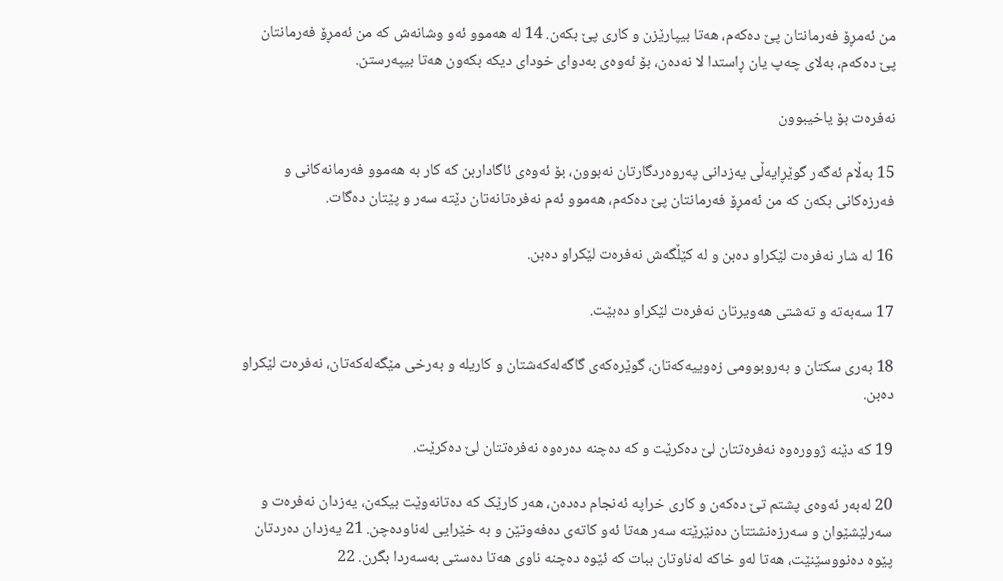من ئەمڕۆ فەرمانتان پێ دەکەم، هەتا بیپارێزن و کاری پێ بکەن. 14 لە هەموو ئەو وشانەش کە من ئەمڕۆ فەرمانتان پێ دەکەم، بەلای چەپ یان ڕاستدا لا نەدەن، بۆ ئەوەی بەدوای خودای دیکە بکەون هەتا بیپەرستن.

نەفرەت بۆ یاخیبوون

15 بەڵام ئەگەر گوێڕایەڵی یەزدانی پەروەردگارتان نەبوون، بۆ ئەوەی ئاگاداربن کە کار بە هەموو فەرمانەکانی و فەرزەکانی بکەن کە من ئەمڕۆ فەرمانتان پێ دەکەم، هەموو ئەم نەفرەتانەتان دێتە سەر و پێتان دەگات.

16 لە شار نەفرەت لێکراو دەبن و لە کێڵگەش نەفرەت لێکراو دەبن.

17 سەبەتە و تەشتی هەویرتان نەفرەت لێکراو دەبێت.

18 بەری سکتان و بەروبوومی زەوییەکەتان، گوێرەکەی گاگەلەکەشتان و کاریلە و بەرخی مێگەلەکەتان، نەفرەت لێکراو دەبن.

19 کە دێنە ژوورەوە نەفرەتتان لێ دەکرێت و کە دەچنە دەرەوە نەفرەتتان لێ دەکرێت.

20 لەبەر ئەوەی پشتم تێ دەکەن و کاری خراپە ئەنجام دەدەن، هەر کارێک کە دەتانەوێت بیکەن، یەزدان نەفرەت و سەرلێشێوان و سەرزەنشتتان دەنێرێتە سەر هەتا ئەو کاتەی دەفەوتێن و بە خێرایی لەناودەچن. 21 یەزدان دەردتان پێوە دەنووسێنێت، هەتا لەو خاکە لەناوتان ببات کە ئێوە دەچنە ناوی هەتا دەستی بەسەردا بگرن. 22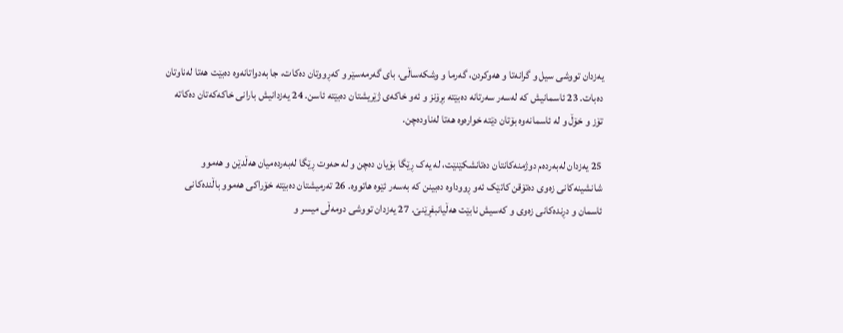یەزدان تووشی سیل و گرانەتا و هەوکردن، گەرما و وشکەساڵی، بای گەرمەسێر و کەڕووتان دەکات، جا بەدواتانەوە دەبێت هەتا لەناوتان دەبات. 23 ئاسمانیش کە لەسەر سەرتانە دەبێتە بڕۆنز و ئەو خاکەی ژێریشتان دەبێتە ئاسن. 24 یەزدانیش بارانی خاکەکەتان دەکاتە تۆز و خۆڵ و لە ئاسمانەوە بۆتان دێتە خوارەوە هەتا لەناودەچن.

25 یەزدان لەبەردەم دوژمنەکانتان دەتانشکێنێت، لە یەک ڕێگا بۆیان دەچن و لە حەوت ڕێگا لەبەردەمیان هەڵدێن و هەموو شانشینەکانی زەوی دەتۆقن کاتێک ئەو ڕووداوە دەبینن کە بەسەر ئێوە هاتووە. 26 تەرمیشتان دەبێتە خۆراکی هەموو باڵندەکانی ئاسمان و دڕندەکانی زەوی و کەسیش نابێت هەڵیانبفڕێنێ. 27 یەزدان تووشی دومەڵی میسر و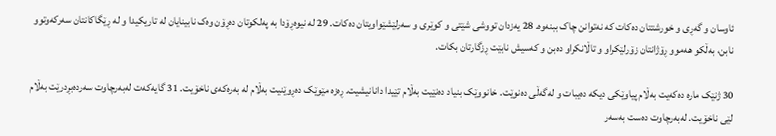ئاوسان و گەڕی و خورشتتان دەکات کە نەتوانن چاک ببنەوە. 28 یەزدان تووشی شێتی و کوێری و سەرلێشێواویتان دەکات. 29 لە نیوەڕۆدا بە پەلکوتان دەڕۆن وەک نابینایان لە تاریکیدا و لە ڕێگاکانتان سەرکەوتوو نابن، بەڵکو هەموو ڕۆژانتان زۆرلێکراو و تاڵانکراو دەبن و کەسیش نابێت ڕزگارتان بکات.

30 ژنێک مارە دەکەیت بەڵام پیاوێکی دیکە دەیبات و لەگەڵی دەنوێت. خانووێک بنیاد دەنێیت بەڵام تێیدا دانانیشیت. ڕەزە مێوێک دەڕوێنیت بەڵام لە بەرەکەی ناخۆیت. 31 گایەکەت لەبەرچاوت سەردەبڕدرێت بەڵام لێی ناخۆیت. لەبەرچاوت دەست بەسەر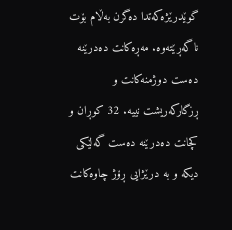گوێدرێژەکەتدا دەگرن بەڵام بۆت ناگەڕێتەوە. مەڕەکانت دەدرێنە دەست دوژمنەکانت و ڕزگارکەریشت نییە. 32 کوڕان و کچانت دەدرێنە دەست گەلێکی دیکە و بە درێژایی ڕۆژ چاوەکانت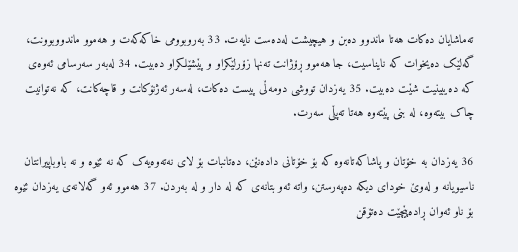تەماشایان دەکات هەتا ماندوو دەبن و هیچیشت لەدەست نایەت. 33 بەروبوومی خاکەکەت و هەموو ماندووبوونت، گەلێک دەیخوات کە نایناسیت، جا هەموو ڕۆژانت تەنها زۆرلێکراو و پێشێلکراو دەبیت. 34 لەبەر سەرسامی ئەوەی کە دەیبینیت شێت دەبیت. 35 یەزدان تووشی دومەڵی پیست دەکات، لەسەر ئەژنۆکانت و قاچەکانت، کە نەتوانیت چاک بیتەوە، لە بنی پێتەوە هەتا تەپڵی سەرت.

36 یەزدان بە خۆتان و پاشاکەتانەوە کە بۆ خۆتانی دادەنێن، دەتانبات بۆ لای نەتەوەیەک کە نە ئێوە و نە باوباپیرانتان ناسیویانە و لەوێ خودای دیکە دەپەرستن، واتە ئەو بتانەی کە لە دار و لە بەردن. 37 هەموو ئەو گەلانەی یەزدان ئێوە بۆ ناو ئەوان ڕادەپێچێت دەتۆقن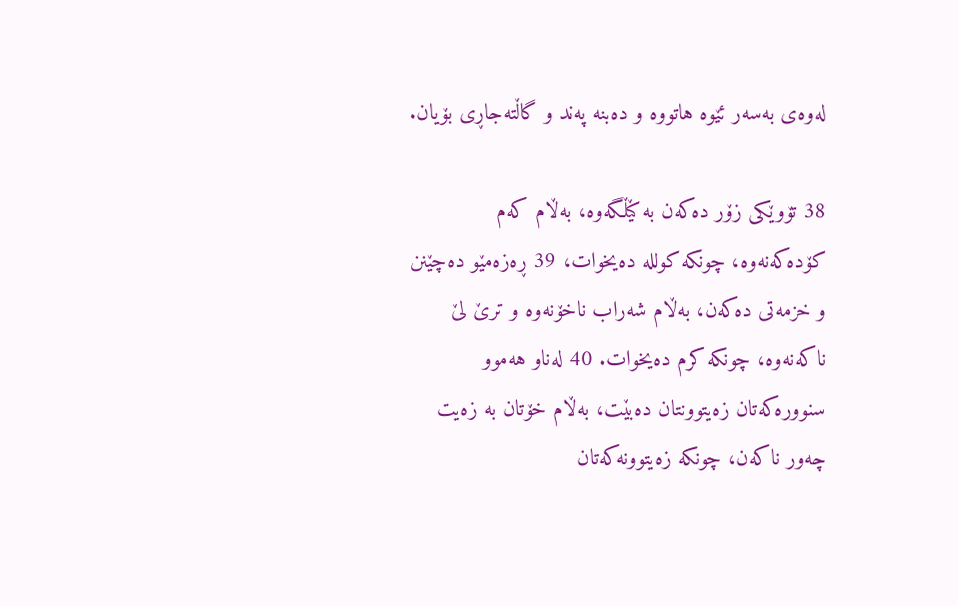لەوەی بەسەر ئێوە هاتووە و دەبنە پەند و گاڵتەجاڕی بۆیان.

38 تۆوێکی زۆر دەکەن بە کێڵگەوە، بەڵام کەم کۆدەکەنەوە، چونکە کوللە دەیخوات، 39 ڕەزەمێو دەچێنن و خزمەتی دەکەن، بەڵام شەراب ناخۆنەوە و ترێ لێ ناکەنەوە، چونکە کرم دەیخوات. 40 لەناو هەموو سنوورەکەتان زەیتوونتان دەبێت، بەڵام خۆتان بە زەیت چەور ناکەن، چونکە زەیتوونەکەتان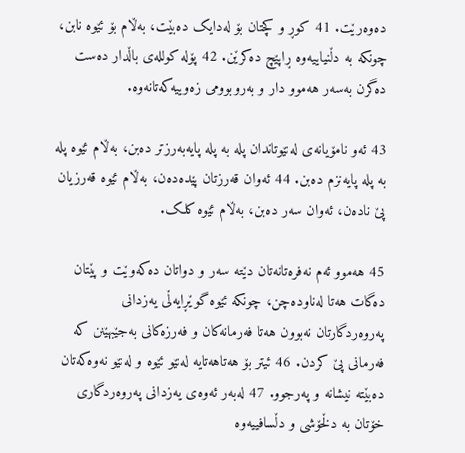دەوەرێت. 41 کوڕ و کچتان بۆ لەدایک دەبێت، بەڵام بۆ ئێوە نابن، چونکە بە دڵنیاییەوە ڕاپێچ دەکرێن. 42 پۆلە کوللەی باڵدار دەست دەگرن بەسەر هەموو دار و بەروبوومی زەوییەکەتانەوە.

43 ئەو نامۆیانەی لەنێوتاندان پلە بە پلە پایەبەرزتر دەبن، بەڵام ئێوە پلە بە پلە پایەنزم دەبن. 44 ئەوان قەرزتان پێدەدەن، بەڵام ئێوە قەرزیان پێ نادەن، ئەوان سەر دەبن، بەڵام ئێوە کلک.

45 هەموو ئەم نەفرەتانەتان دێتە سەر و دواتان دەکەوێت و پێتان دەگات هەتا لەناودەچن، چونکە ئێوە گوێڕایەڵی یەزدانی پەروەردگارتان نەبوون هەتا فەرمانەکان و فەرزەکانی بەجێبهێنن کە فەرمانی پێ کردن. 46 ئیتر بۆ هەتاهەتایە لەنێو ئێوە و لەنێو نەوەکەتان دەبێتە نیشانە و پەرجوو. 47 لەبەر ئەوەی یەزدانی پەروەردگاری خۆتان بە دڵخۆشی و دڵسافییەوە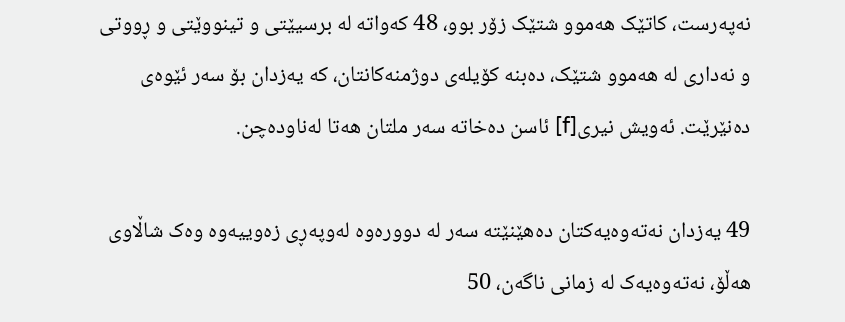نەپەرست، کاتێک هەموو شتێک زۆر بوو، 48 کەواتە لە برسیێتی و تینووێتی و ڕووتی و نەداری لە هەموو شتێک، دەبنە کۆیلەی دوژمنەکانتان، کە یەزدان بۆ سەر ئێوەی دەنێرێت. ئەویش نیری[f] ئاسن دەخاتە سەر ملتان هەتا لەناودەچن.

49 یەزدان نەتەوەیەکتان دەهێنێتە سەر لە دوورەوە لەوپەڕی زەوییەوە وەک شاڵاوی هەڵۆ، نەتەوەیەک لە زمانی ناگەن، 50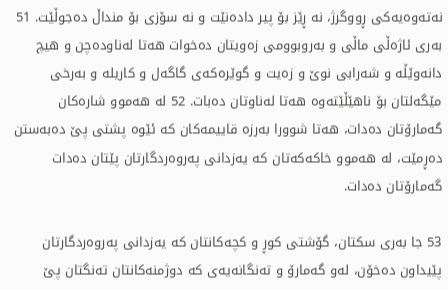نەتەوەیەکی ڕووگرژ، نە ڕێز بۆ پیر دادەنێت و نە سۆزی بۆ منداڵ دەجوڵێت. 51 بەری ئاژەڵی ماڵی و بەروبوومی زەویتان دەخوات هەتا لەناودەچن و هیچ دانەوێڵە و شەرابی نوێ و زەیت و گوێرەکەی گاگەل و کاریلە و بەرخی مێگەلتان بۆ ناهێڵێتەوە هەتا لەناوتان دەبات. 52 لە هەموو شارەکان گەمارۆتان دەدات، هەتا شوورا بەرزە قاییمەکان کە ئێوە پشتی پێ دەبەستن دەڕمێت، لە هەموو خاکەکەتان کە یەزدانی پەروەردگارتان پێتان دەدات گەمارۆتان دەدات.

53 جا بەری سکتان، گۆشتی کوڕ و کچەکانتان کە یەزدانی پەروەردگارتان پێیداون دەخۆن، لەو گەمارۆ و تەنگانەیەی کە دوژمنەکانتان تەنگتان پێ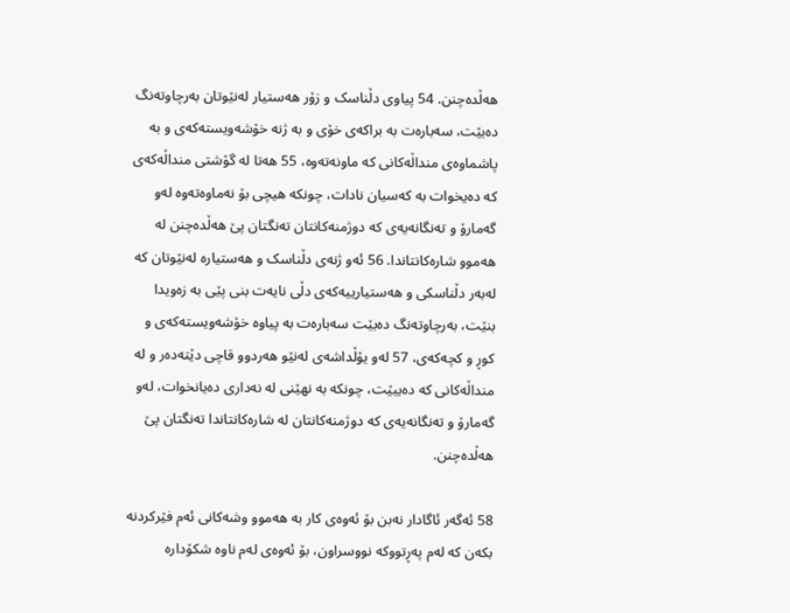هەڵدەچنن. 54 پیاوی دڵناسک و زۆر هەستیار لەنێوتان بەرچاوتەنگ دەبێت، سەبارەت بە براکەی خۆی و بە ژنە خۆشەویستەکەی و بە پاشماوەی منداڵەکانی کە ماونەتەوە، 55 هەتا لە گۆشتی منداڵەکەی کە دەیخوات بە کەسیان نادات، چونکە هیچی بۆ نەماوەتەوە لەو گەمارۆ و تەنگانەیەی کە دوژمنەکانتان تەنگتان پێ هەڵدەچنن لە هەموو شارەکانتاندا. 56 ئەو ژنەی دڵناسک و هەستیارە لەنێوتان کە لەبەر دڵناسکی و هەستیارییەکەی دڵی نایەت بنی پێی بە زەویدا بنێت، بەرچاوتەنگ دەبێت سەبارەت بە پیاوە خۆشەویستەکەی و کوڕ و کچەکەی، 57 لەو یۆڵداشەی لەنێو هەردوو قاچی دێتەدەر و لە منداڵەکانی کە دەیبێت، چونکە بە نهێنی لە نەداری دەیانخوات، لەو گەمارۆ و تەنگانەیەی کە دوژمنەکانتان لە شارەکانتاندا تەنگتان پێ هەڵدەچنن.

58 ئەگەر ئاگادار نەبن بۆ ئەوەی کار بە هەموو وشەکانی ئەم فێرکردنە بکەن کە لەم پەڕتووکە نووسراون، بۆ ئەوەی لەم ناوە شکۆدارە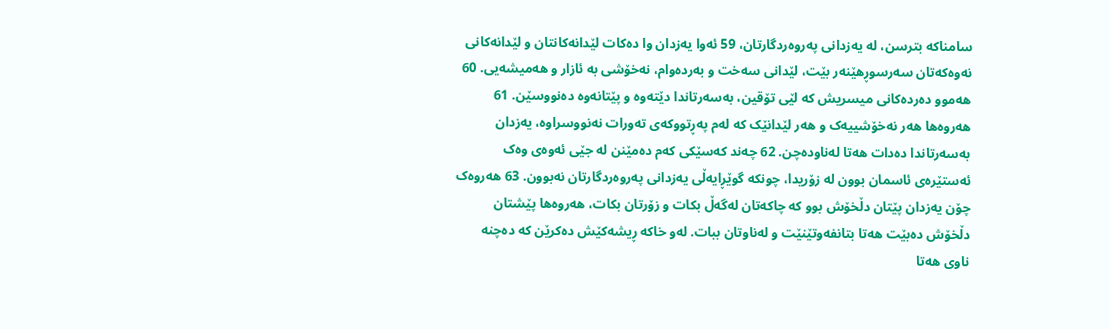سامناکە بترسن، لە یەزدانی پەروەردگارتان، 59 ئەوا یەزدان وا دەکات لێدانەکانتان و لێدانەکانی نەوەکەتان سەرسوڕهێنەر بێت، لێدانی سەخت و بەردەوام، نەخۆشی بە ئازار و هەمیشەیی. 60 هەموو دەردەکانی میسریش کە لێی تۆقین، بەسەرتاندا دێتەوە و پێتانەوە دەنووسێن. 61 هەروەها هەر نەخۆشییەک و هەر لێدانێک کە لەم پەڕتووکەی تەورات نەنووسراوە، یەزدان بەسەرتاندا دەدات هەتا لەناودەچن. 62 چەند کەسێکی کەم دەمێنن لە جێی ئەوەی وەک ئەستێرەی ئاسمان بوون لە زۆریدا، چونکە گوێڕایەڵی یەزدانی پەروەردگارتان نەبوون. 63 هەروەک چۆن یەزدان پێتان دڵخۆش بوو کە چاکەتان لەگەڵ بکات و زۆرتان بکات، هەروەها پێشتان دڵخۆش دەبێت هەتا بتانفەوتێنێت و لەناوتان ببات. لەو خاکە ڕیشەکێش دەکرێن کە دەچنە ناوی هەتا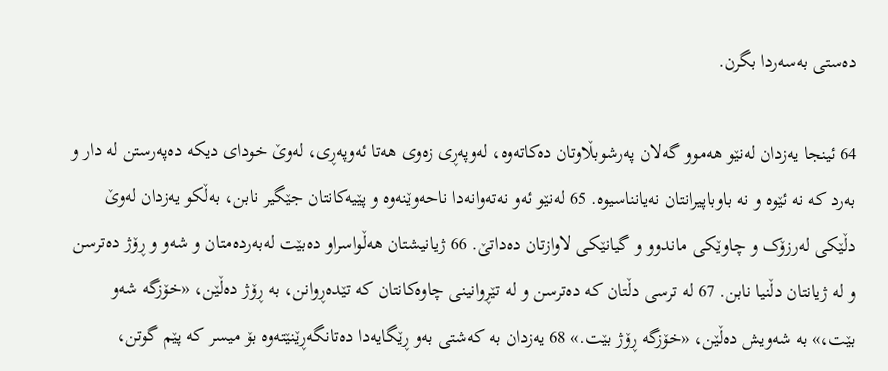دەستی بەسەردا بگرن.

64 ئینجا یەزدان لەنێو هەموو گەلان پەرشوبڵاوتان دەکاتەوە، لەوپەڕی زەوی هەتا ئەوپەڕی، لەوێ خودای دیکە دەپەرستن لە دار و بەرد کە نە ئێوە و نە باوباپیرانتان نەیانناسیوە. 65 لەنێو ئەو نەتەوانەدا ناحەوێنەوە و پێیەکانتان جێگیر نابن، بەڵکو یەزدان لەوێ دڵێکی لەرزۆک و چاوێکی ماندوو و گیانێکی لاوازتان دەداتێ. 66 ژیانیشتان هەڵواسراو دەبێت لەبەردەمتان و شەو و ڕۆژ دەترسن و لە ژیانتان دڵنیا نابن. 67 لە ترسی دڵتان کە دەترسن و لە تێڕوانینی چاوەکانتان کە تێدەڕوانن، بە ڕۆژ دەڵێن، «خۆزگە شەو بێت،» بە شەویش دەڵێن، «خۆزگە ڕۆژ بێت.» 68 یەزدان بە کەشتی بەو ڕێگایەدا دەتانگەڕێنێتەوە بۆ میسر کە پێم گوتن،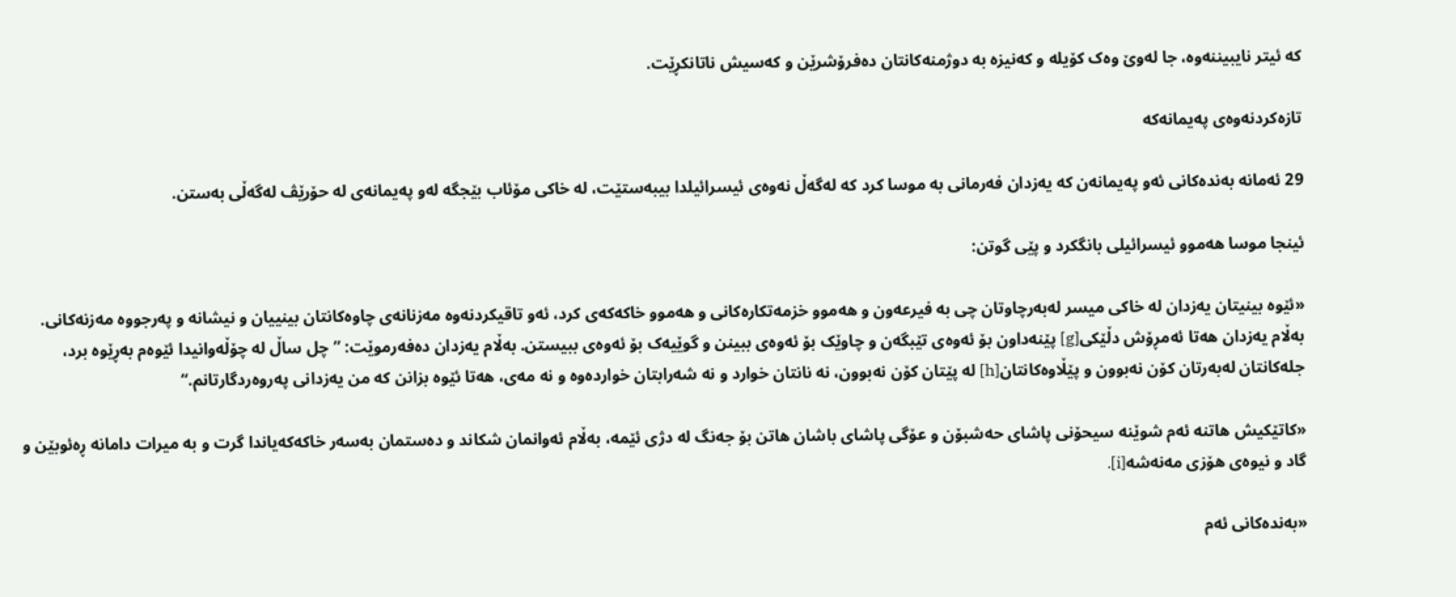کە ئیتر نایبیننەوە، جا لەوێ وەک کۆیلە و کەنیزە بە دوژمنەکانتان دەفرۆشرێن و کەسیش ناتانکڕێت.

تازەکردنەوەی پەیمانەکە

29 ئەمانە بەندەکانی ئەو پەیمانەن کە یەزدان فەرمانی بە موسا کرد کە لەگەڵ نەوەی ئیسرائیلدا بیبەستێت، لە خاکی مۆئاب بێجگە لەو پەیمانەی لە حۆرێڤ لەگەڵی بەستن.

ئینجا موسا هەموو ئیسرائیلی بانگکرد و پێی گوتن:

«ئێوە بینیتان یەزدان لە خاکی میسر لەبەرچاوتان چی بە فیرعەون و هەموو خزمەتکارەکانی و هەموو خاکەکەی کرد، ئەو تاقیکردنەوە مەزنانەی چاوەکانتان بینییان و نیشانە و پەرجووە مەزنەکانی. بەڵام یەزدان هەتا ئەمڕۆش دڵێکی[g] پێنەداون بۆ ئەوەی تێبگەن و چاوێک بۆ ئەوەی ببینن و گوێیەک بۆ ئەوەی ببیستن. بەڵام یەزدان دەفەرموێت: ”چل ساڵ لە چۆڵەوانیدا ئێوەم بەڕێوە برد، جلەکانتان لەبەرتان کۆن نەبوون و پێڵاوەکانتان[h] لە پێتان کۆن نەبوون، نە نانتان خوارد و نە شەرابتان خواردەوە و نە مەی، هەتا ئێوە بزانن کە من یەزدانی پەروەردگارتانم.“

«کاتێکیش هاتنە ئەم شوێنە سیحۆنی پاشای حەشبۆن و عۆگی پاشای باشان هاتن بۆ جەنگ لە دژی ئێمە، بەڵام ئەوانمان شکاند و دەستمان بەسەر خاکەکەیاندا گرت و بە میرات دامانە ڕەئوبێن و گاد و نیوەی هۆزی مەنەشە[i].

«بەندەکانی ئەم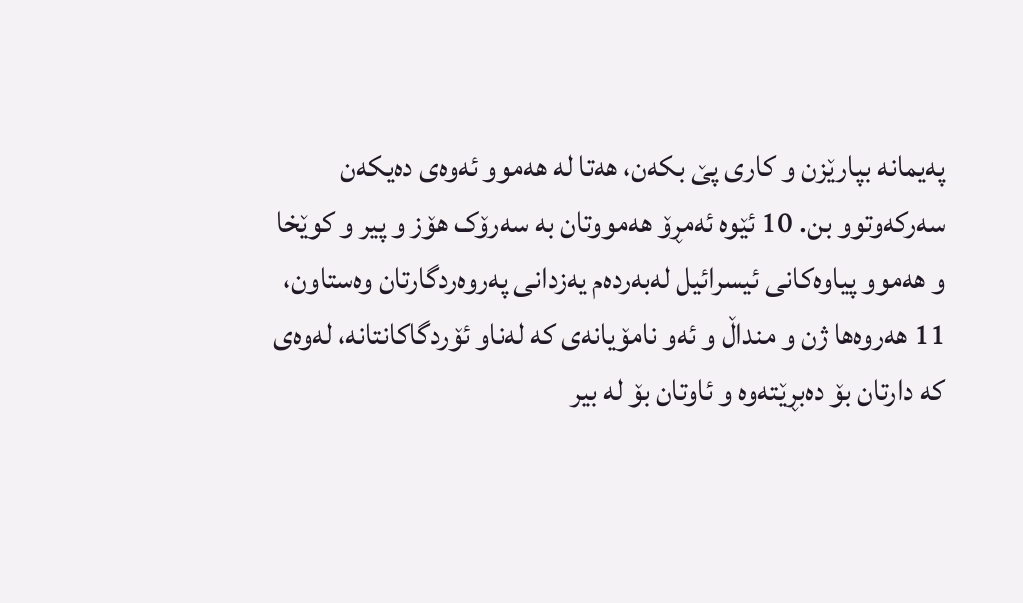پەیمانە بپارێزن و کاری پێ بکەن، هەتا لە هەموو ئەوەی دەیکەن سەرکەوتوو بن. 10 ئێوە ئەمڕۆ هەمووتان بە سەرۆک هۆز و پیر و کوێخا و هەموو پیاوەکانی ئیسرائیل لەبەردەم یەزدانی پەروەردگارتان وەستاون، 11 هەروەها ژن و منداڵ و ئەو نامۆیانەی کە لەناو ئۆردگاکانتانە، لەوەی کە دارتان بۆ دەبڕێتەوە و ئاوتان بۆ لە بیر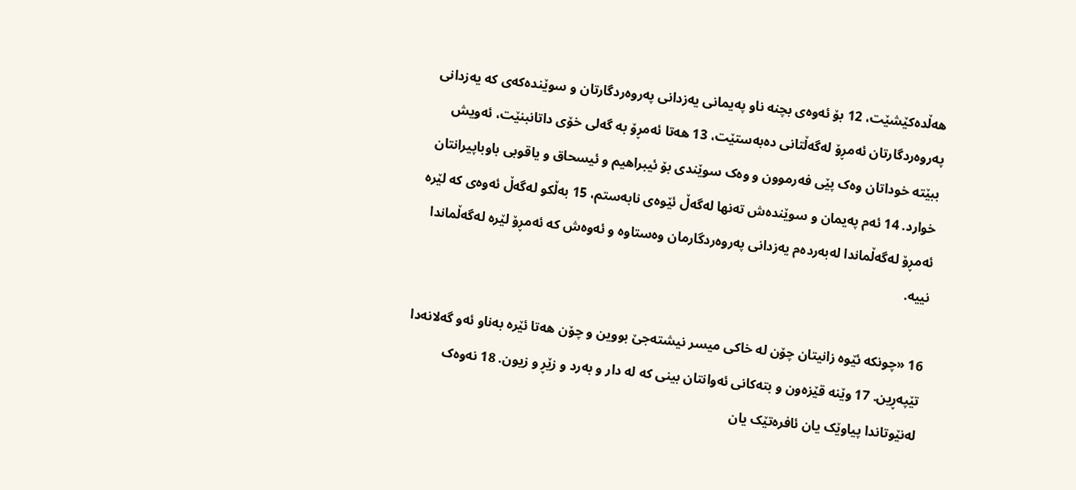هەڵدەکێشێت، 12 بۆ ئەوەی بچنە ناو پەیمانی یەزدانی پەروەردگارتان و سوێندەکەی کە یەزدانی پەروەردگارتان ئەمڕۆ لەگەڵتانی دەبەستێت، 13 هەتا ئەمڕۆ بە گەلی خۆی داتانبنێت، ئەویش ببێتە خوداتان وەک پێی فەرموون و وەک سوێندی بۆ ئیبراهیم و ئیسحاق و یاقوبی باوباپیرانتان خوارد. 14 ئەم پەیمان و سوێندەش تەنها لەگەڵ ئێوەی نابەستم، 15 بەڵکو لەگەڵ ئەوەی کە لێرە ئەمڕۆ لەگەڵماندا لەبەردەم یەزدانی پەروەردگارمان وەستاوە و ئەوەش کە ئەمڕۆ لێرە لەگەڵماندا نییە.

16 «چونکە ئێوە زانیتان چۆن لە خاکی میسر نیشتەجێ بووین و چۆن هەتا ئێرە بەناو ئەو گەلانەدا تێپەڕین. 17 وێنە قێزەون و بتەکانی ئەوانتان بینی کە لە دار و بەرد و زێڕ و زیون. 18 نەوەک لەنێوتاندا پیاوێک یان ئافرەتێک یان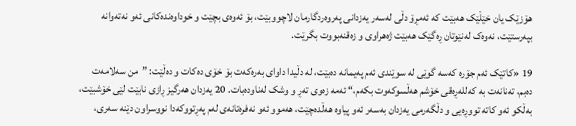هۆزێک یان خێڵێک هەبێت کە ئەمڕۆ دڵی لەسەر یەزدانی پەروەردگارمان لاچووبێت، بۆ ئەوەی بچێت و خوداوەندەکانی ئەو نەتەوانە بپەرستێت، نەوەک لەنێوتان ڕەگێک هەبێت ژەهراوی و زەقنەبووت بگرێت.

19 «کاتێک ئەم جۆرە کەسە گوێی لە سوێندی ئەم پەیمانە دەبێت، لە دڵیدا داوای بەرەکەت بۆ خۆی دەکات و دەڵێت: ”من سەلامەت دەبم، تەنانەت بە کەللەڕەقی خۆشم هەڵسوکەوت بکەم،“ ئەمە زەوی تەڕ و وشک لەناودەبات. 20 یەزدان هەرگیز ڕازی نابێت لێی خۆشبێت، بەڵکو ئەو کاتە تووڕەیی و دڵگەرمی یەزدان بەسەر ئەو پیاوە هەڵدەچێت، هەموو ئەو نەفرەتانەی لەم پەڕتووکەدا نووسراون دێنە سەری،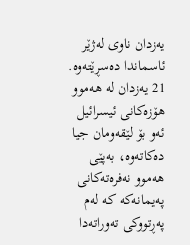یەزدان ناوی لەژێر ئاسماندا دەسڕێتەوە. 21 یەزدان لە هەموو هۆزەکانی ئیسرائیل ئەو بۆ لێقەومان جیا دەکاتەوە، بەپێی هەموو نەفرەتەکانی پەیمانەکە کە لەم پەڕتووکی تەوراتەدا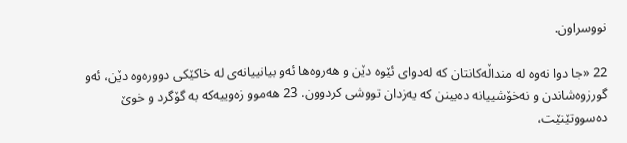نووسراون.

22 «جا دوا نەوە لە منداڵەکانتان کە لەدوای ئێوە دێن و هەروەها ئەو بیانییانەی لە خاکێکی دوورەوە دێن، ئەو گورزوەشاندن و نەخۆشییانە دەبینن کە یەزدان تووشی کردوون. 23 هەموو زەوییەکە بە گۆگرد و خوێ دەسووتێنێت،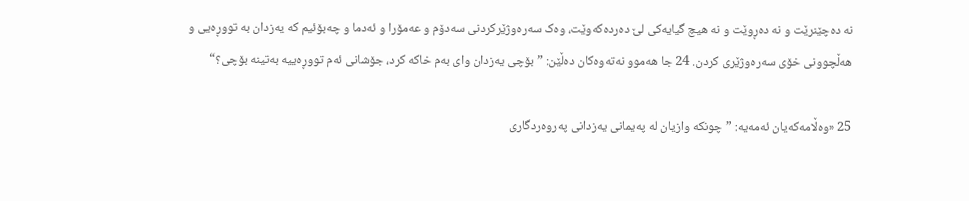نە دەچێنرێت و نە دەڕوێت و نە هیچ گیایەکی لێ دەردەکەوێت، وەک سەرەوژێرکردنی سەدۆم و عەمۆرا و ئەدما و چەبۆئیم کە یەزدان بە تووڕەیی و هەڵچوونی خۆی سەرەوژێری کردن. 24 جا هەموو نەتەوەکان دەڵێن: ”بۆچی یەزدان وای بەم خاکە کرد، جۆشانی ئەم تووڕەییە بەتینە بۆچی؟“

25 «وەڵامەکەیان ئەمەیە: ”چونکە وازیان لە پەیمانی یەزدانی پەروەردگاری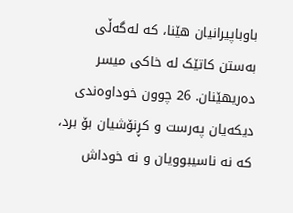باوباپیرانیان هێنا، کە لەگەڵی بەستن کاتێک لە خاکی میسر دەریهێنان. 26 چوون خوداوەندی دیکەیان پەرست و کڕنۆشیان بۆ برد، کە نە ناسیبوویان و نە خوداش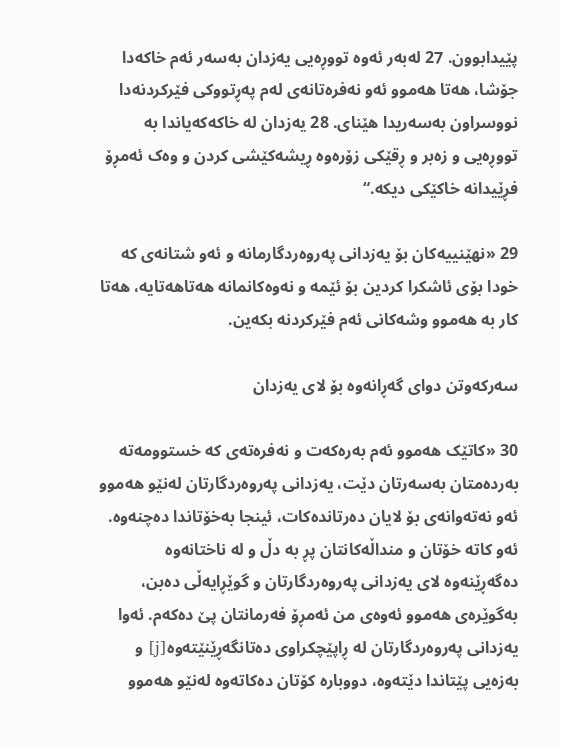پێیدابوون. 27 لەبەر ئەوە تووڕەیی یەزدان بەسەر ئەم خاکەدا جۆشا، هەتا هەموو ئەو نەفرەتانەی لەم پەڕتووکی فێرکردنەدا نووسراون بەسەریدا هێنای. 28 یەزدان لە خاکەکەیاندا بە تووڕەیی و زەبر و ڕقێکی زۆرەوە ڕیشەکێشی کردن و وەک ئەمڕۆ فڕێیدانە خاکێکی دیکە.“

29 «نهێنییەکان بۆ یەزدانی پەروەردگارمانە و ئەو شتانەی کە خودا بۆی ئاشکرا کردین بۆ ئێمە و نەوەکانمانە هەتاهەتایە، هەتا کار بە هەموو وشەکانی ئەم فێرکردنە بکەین.

سەرکەوتن دوای گەڕانەوە بۆ لای یەزدان

30 «کاتێک هەموو ئەم بەرەکەت و نەفرەتەی کە خستوومەتە بەردەمتان بەسەرتان دێت، یەزدانی پەروەردگارتان لەنێو هەموو ئەو نەتەوانەی بۆ لایان دەرتاندەکات، ئینجا بەخۆتاندا دەچنەوە. ئەو کاتە خۆتان و منداڵەکانتان پڕ بە دڵ و لە ناختانەوە دەگەڕێنەوە لای یەزدانی پەروەردگارتان و گوێڕایەڵی دەبن، بەگوێرەی هەموو ئەوەی من ئەمڕۆ فەرمانتان پێ دەکەم. ئەوا یەزدانی پەروەردگارتان لە ڕاپێچکراوی دەتانگەڕێنێتەوە[j] و بەزەیی پێتاندا دێتەوە، دووبارە کۆتان دەکاتەوە لەنێو هەموو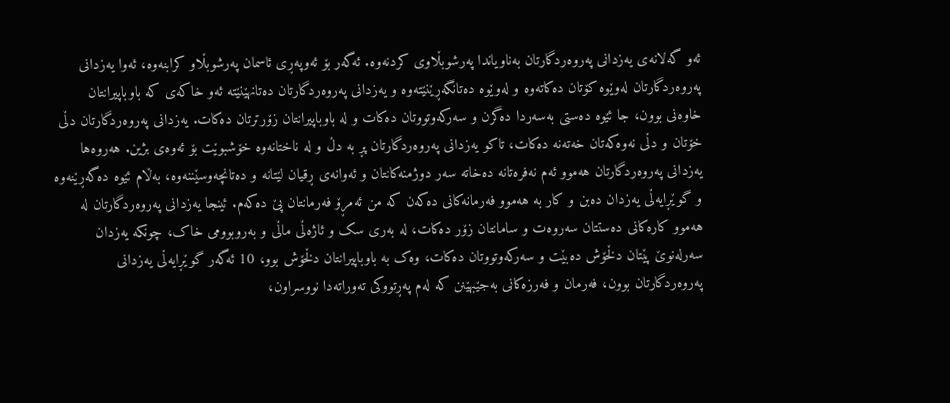ئەو گەلانەی یەزدانی پەروەردگارتان بەناویاندا پەرشوبڵاوی کردنەوە. ئەگەر بۆ ئەوپەڕی ئاسمان پەرشوبڵاو کرابنەوە، ئەوا یەزدانی پەروەردگارتان لەوێوە کۆتان دەکاتەوە و لەوێوە دەتانگەڕێنێتەوە و یەزدانی پەروەردگارتان دەتانهێنێتە ئەو خاکەی کە باوباپیرانتان خاوەنی بوون، جا ئێوە دەستی بەسەردا دەگرن و سەرکەوتووتان دەکات و لە باوباپیرانتان زۆرترتان دەکات. یەزدانی پەروەردگارتان دڵی خۆتان و دڵی نەوەکەتان خەتەنە دەکات، تاکو یەزدانی پەروەردگارتان پڕ بە دڵ و لە ناختانەوە خۆشبوێت بۆ ئەوەی بژین. هەروەها یەزدانی پەروەردگارتان هەموو ئەم نەفرەتانە دەخاتە سەر دوژمنەکانتان و ئەوانەی ڕقیان لێتانە و دەتانچەوسێننەوە، بەڵام ئێوە دەگەڕێنەوە و گوێڕایەڵی یەزدان دەبن و کار بە هەموو فەرمانەکانی دەکەن کە من ئەمڕۆ فەرمانتان پێ دەکەم. ئینجا یەزدانی پەروەردگارتان لە هەموو کارەکانی دەستتان سەروەت و سامانتان زۆر دەکات، لە بەری سک و ئاژەڵی ماڵی و بەروبوومی خاک، چونکە یەزدان سەرلەنوێ پێتان دڵخۆش دەبێت و سەرکەوتووتان دەکات، وەک بە باوباپیرانتان دڵخۆش بوو، 10 ئەگەر گوێڕایەڵی یەزدانی پەروەردگارتان بوون، فەرمان و فەرزەکانی بەجێبهێنن کە لەم پەڕتووکی تەوراتەدا نووسراون،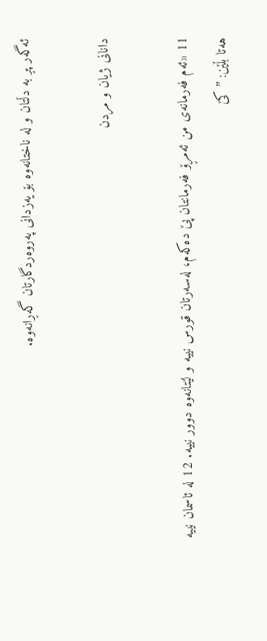ئەگەر پڕ بە دڵتان و لە ناختانەوە بۆ یەزدانی پەروەردگارتان گەڕانەوە.

دانانی ژیان و مردن

11 «ئەم فەرمانەی من ئەمڕۆ فەرمانتان پێ دەکەم، لەسەرتان قورس نییە و لێتانەوە دوور نییە. 12 لە ئاسمان نییە هەتا بڵێن: ”کێ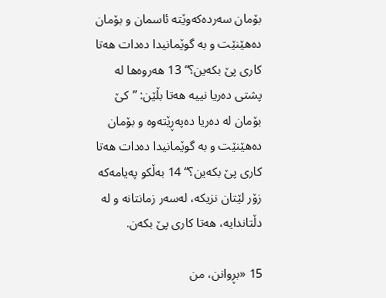بۆمان سەردەکەوێتە ئاسمان و بۆمان دەهێنێت و بە گوێمانیدا دەدات هەتا کاری پێ بکەین؟“ 13 هەروەها لە پشتی دەریا نییە هەتا بڵێن: ”کێ بۆمان لە دەریا دەپەڕێتەوە و بۆمان دەهێنێت و بە گوێمانیدا دەدات هەتا کاری پێ بکەین؟“ 14 بەڵکو پەیامەکە زۆر لێتان نزیکە، لەسەر زمانتانە و لە دڵتاندایە، هەتا کاری پێ بکەن.

15 «بڕوانن، من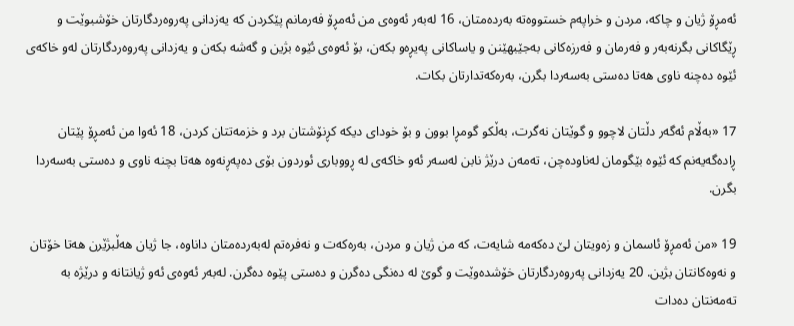ئەمڕۆ ژیان و چاکە، مردن و خراپەم خستووەتە بەردەمتان، 16 لەبەر ئەوەی من ئەمڕۆ فەرمانم پێکردن کە یەزدانی پەروەردگارتان خۆشبوێت و ڕێگاکانی بگرنەبەر و فەرمان و فەرزەکانی بەجێبهێنن و یاساکانی پەیڕەو بکەن، بۆ ئەوەی ئێوە بژین و گەشە بکەن و یەزدانی پەروەردگارتان لەو خاکەی ئێوە دەچنە ناوی هەتا دەستی بەسەردا بگرن، بەرەکەتدارتان بکات.

17 «بەڵام ئەگەر دڵتان لاچوو و گوێتان نەگرت، بەڵکو گومڕا بوون و بۆ خودای دیکە کڕنۆشتان برد و خزمەتتان کردن، 18 ئەوا من ئەمڕۆ پێتان ڕادەگەیەنم کە ئێوە بێگومان لەناودەچن، تەمەن درێژ نابن لەسەر ئەو خاکەی لە ڕووباری ئوردون بۆی دەپەڕنەوە هەتا بچنە ناوی و دەستی بەسەردا بگرن.

19 «من ئەمڕۆ ئاسمان و زەویتان لێ دەکەمە شایەت، کە من ژیان و مردن، بەرەکەت و نەفرەتم لەبەردەمتان داناوە، جا ژیان هەڵبژێرن هەتا خۆتان و نەوەکانتان بژین. 20 یەزدانی پەروەردگارتان خۆشدەوێت و گوێ لە دەنگی دەگرن و دەستی پێوە دەگرن. لەبەر ئەوەی ئەو ژیانتانە و درێژە بە تەمەنتان دەدات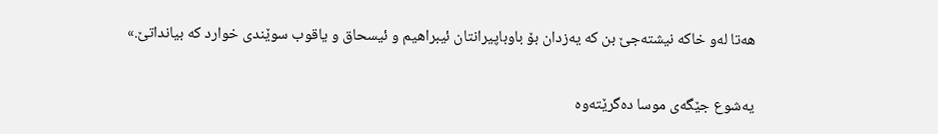هەتا لەو خاکە نیشتەجێ بن کە یەزدان بۆ باوباپیرانتان ئیبراهیم و ئیسحاق و یاقوب سوێندی خوارد کە بیانداتێ.»

یەشوع جێگەی موسا دەگرێتەوە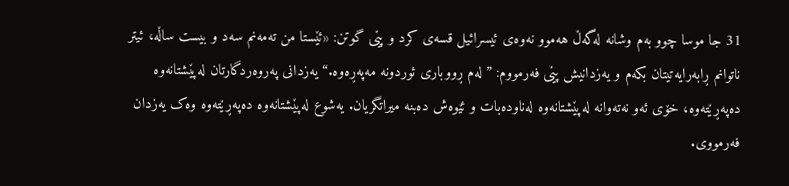31 جا موسا چوو بەم وشانە لەگەڵ هەموو نەوەی ئیسرائیل قسەی کرد و پێی گوتن: «ئێستا من تەمەنم سەد و بیست ساڵە، ئیتر ناتوانم ڕابەرایەتیتان بکەم و یەزدانیش پێی فەرمووم: ”لەم ڕووباری ئوردونە مەپەڕەوە.“ یەزدانی پەروەردگارتان لەپێشتانەوە دەپەڕێتەوە، خۆی ئەو نەتەوانە لەپێشتانەوە لەناودەبات و ئێوەش دەبنە میراتگریان. یەشوع لەپێشتانەوە دەپەڕێتەوە وەک یەزدان فەرمووی.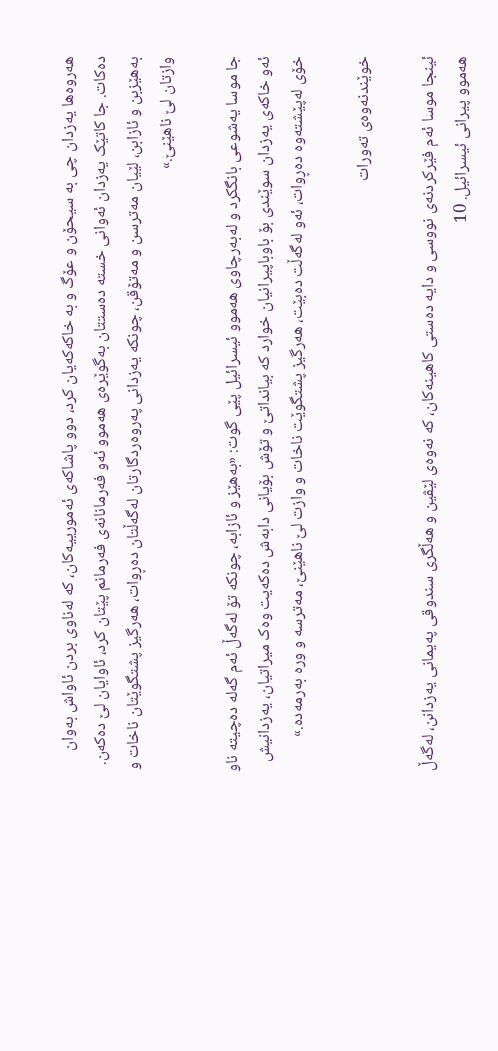هەروەها یەزدان چی بە سیحۆن و عۆگ و بە خاکەکەیان کرد، دوو پاشاکەی ئەمورییەکان، کە لەناوی بردن ئاواش بەوان دەکات. جا کاتێک یەزدان ئەوانی خستە دەستتان بەگوێرەی هەموو ئەو فەرمانانەی فەرمانم پێتان کرد، ئاوایان لێ دەکەن. بەهێزبن و ئازابن، لێیان مەترسن و مەتۆقن، چونکە یەزدانی پەروەردگارتان لەگەڵتان دەڕوات، هەرگیز پشتگوێتان ناخات و وازتان لێ ناهێنێ.»

جا موسا یەشوعی بانگکرد و لەبەرچاوی هەموو ئیسرائیل پێی گوت: «بەهێز و ئازابە، چونکە تۆ لەگەڵ ئەم گەلە دەچیتە ناو ئەو خاکەی یەزدان سوێندی بۆ باوباپیرانیان خوارد کە بیانداتێ و تۆش بۆیانی دابەش دەکەیت وەک میراتیان، یەزدانیش خۆی لەپێشتەوە دەڕوات، ئەو لەگەڵت دەبێت، هەرگیز پشتگوێت ناخات و وازت لێ ناهێنێ، مەترسە و ورە بەرمەدە.»

خوێندنەوەی تەورات

ئینجا موسا ئەم فێرکردنەی نووسی و دایە دەستی کاهینەکان، کە نەوەی لێڤین و هەڵگری سندوقی پەیمانی یەزدانن، لەگەڵ هەموو پیرانی ئیسرائیل. 10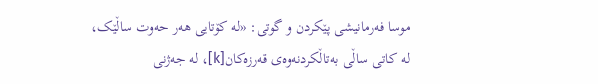موسا فەرمانیشی پێکردن و گوتی: «لە کۆتایی هەر حەوت ساڵێک، لە کاتی ساڵی بەتاڵکردنەوەی قەرزەکان[k]، لە جەژنی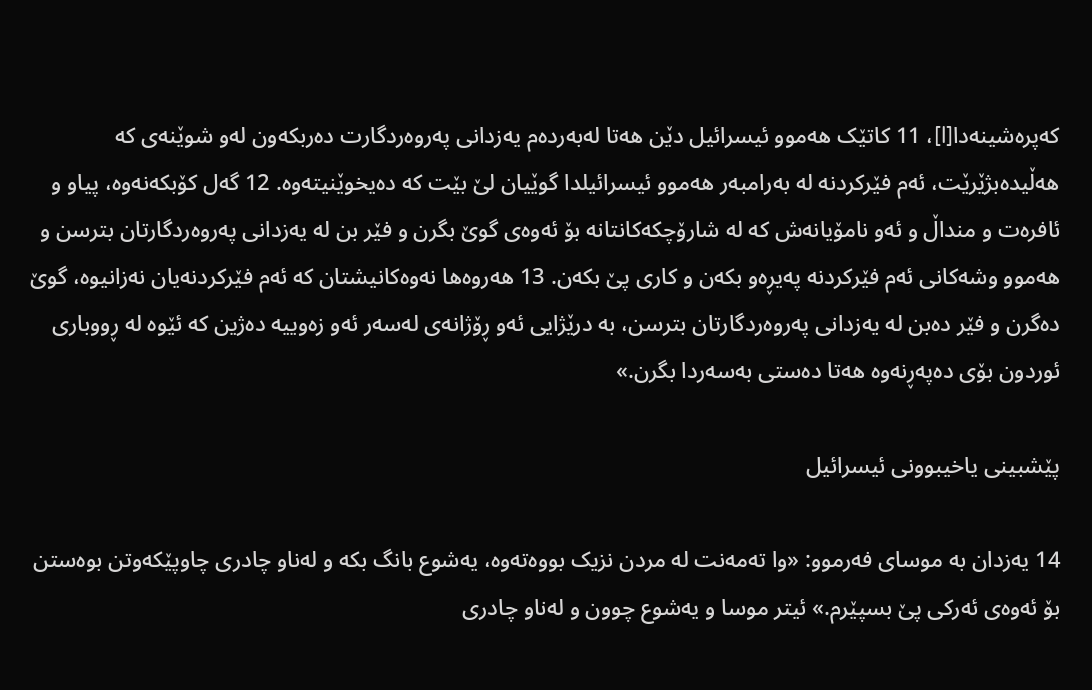کەپرەشینەدا[l]، 11 کاتێک هەموو ئیسرائیل دێن هەتا لەبەردەم یەزدانی پەروەردگارت دەربکەون لەو شوێنەی کە هەڵیدەبژێرێت، ئەم فێرکردنە لە بەرامبەر هەموو ئیسرائیلدا گوێیان لێ بێت کە دەیخوێنیتەوە. 12 گەل کۆبکەنەوە، پیاو و ئافرەت و منداڵ و ئەو نامۆیانەش کە لە شارۆچکەکانتانە بۆ ئەوەی گوێ بگرن و فێر بن لە یەزدانی پەروەردگارتان بترسن و هەموو وشەکانی ئەم فێرکردنە پەیڕەو بکەن و کاری پێ بکەن. 13 هەروەها نەوەکانیشتان کە ئەم فێرکردنەیان نەزانیوە، گوێ دەگرن و فێر دەبن لە یەزدانی پەروەردگارتان بترسن، بە درێژایی ئەو ڕۆژانەی لەسەر ئەو زەوییە دەژین کە ئێوە لە ڕووباری ئوردون بۆی دەپەڕنەوە هەتا دەستی بەسەردا بگرن.»

پێشبینی یاخیبوونی ئیسرائیل

14 یەزدان بە موسای فەرموو: «وا تەمەنت لە مردن نزیک بووەتەوە، یەشوع بانگ بکە و لەناو چادری چاوپێکەوتن بوەستن بۆ ئەوەی ئەرکی پێ بسپێرم.» ئیتر موسا و یەشوع چوون و لەناو چادری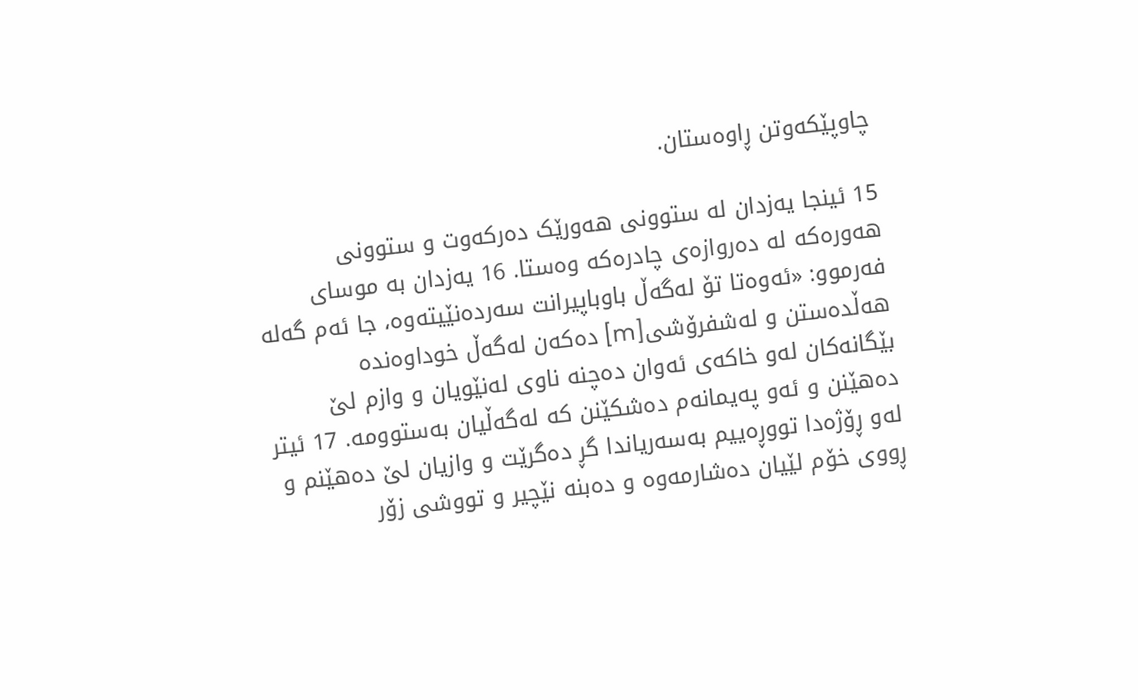چاوپێکەوتن ڕاوەستان.

15 ئینجا یەزدان لە ستوونی هەورێک دەرکەوت و ستوونی هەورەکە لە دەروازەی چادرەکە وەستا. 16 یەزدان بە موسای فەرموو: «ئەوەتا تۆ لەگەڵ باوباپیرانت سەردەنێیتەوە، جا ئەم گەلە هەڵدەستن و لەشفرۆشی[m] دەکەن لەگەڵ خوداوەندە بێگانەکان لەو خاکەی ئەوان دەچنە ناوی لەنێویان و وازم لێ دەهێنن و ئەو پەیمانەم دەشکێنن کە لەگەڵیان بەستوومە. 17 ئیتر لەو ڕۆژەدا تووڕەییم بەسەریاندا گڕ دەگرێت و وازیان لێ دەهێنم و ڕووی خۆم لێیان دەشارمەوە و دەبنە نێچیر و تووشی زۆر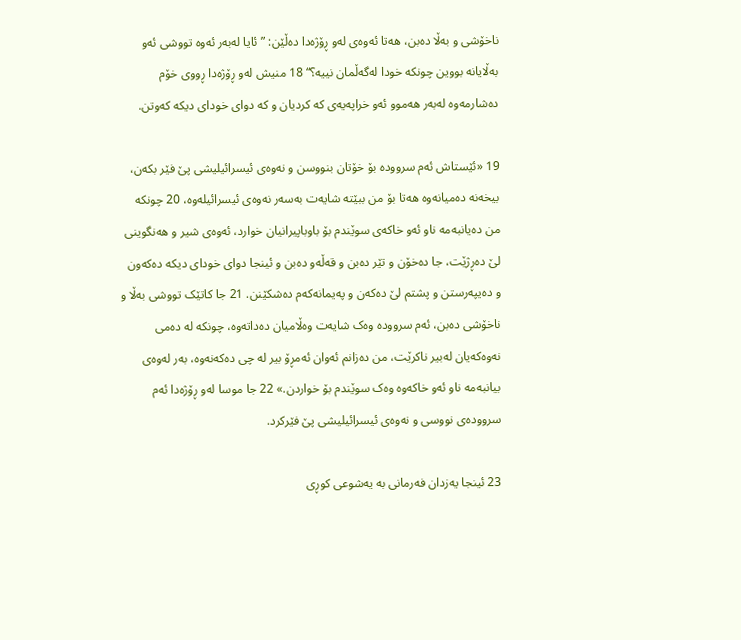ناخۆشی و بەڵا دەبن، هەتا ئەوەی لەو ڕۆژەدا دەڵێن: ”ئایا لەبەر ئەوە تووشی ئەو بەڵایانە بووین چونکە خودا لەگەڵمان نییە؟“ 18 منیش لەو ڕۆژەدا ڕووی خۆم دەشارمەوە لەبەر هەموو ئەو خراپەیەی کە کردیان و کە دوای خودای دیکە کەوتن.

19 «ئێستاش ئەم سروودە بۆ خۆتان بنووسن و نەوەی ئیسرائیلیشی پێ فێر بکەن، بیخەنە دەمیانەوە هەتا بۆ من ببێتە شایەت بەسەر نەوەی ئیسرائیلەوە، 20 چونکە من دەیانبەمە ناو ئەو خاکەی سوێندم بۆ باوباپیرانیان خوارد، ئەوەی شیر و هەنگوینی لێ دەڕژێت، جا دەخۆن و تێر دەبن و قەڵەو دەبن و ئینجا دوای خودای دیکە دەکەون و دەیپەرستن و پشتم لێ دەکەن و پەیمانەکەم دەشکێنن. 21 جا کاتێک تووشی بەڵا و ناخۆشی دەبن، ئەم سروودە وەک شایەت وەڵامیان دەداتەوە، چونکە لە دەمی نەوەکەیان لەبیر ناکرێت، من دەزانم ئەوان ئەمڕۆ بیر لە چی دەکەنەوە، بەر لەوەی بیانبەمە ناو ئەو خاکەوە وەک سوێندم بۆ خواردن.» 22 جا موسا لەو ڕۆژەدا ئەم سروودەی نووسی و نەوەی ئیسرائیلیشی پێ فێرکرد.

23 ئینجا یەزدان فەرمانی بە یەشوعی کوڕی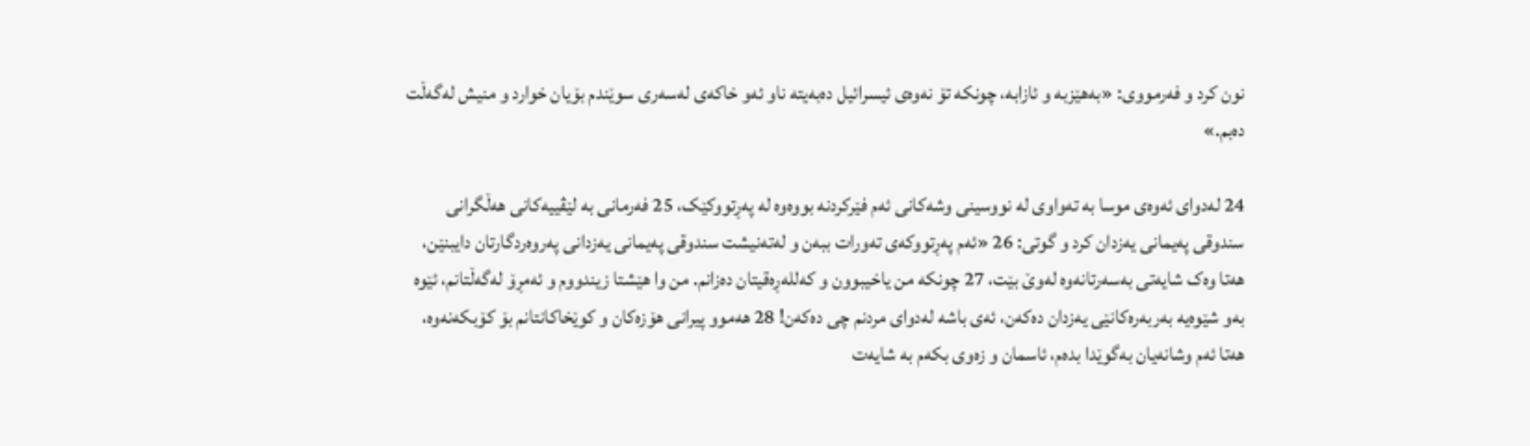نون کرد و فەرمووی: «بەهێزبە و ئازابە، چونکە تۆ نەوەی ئیسرائیل دەبەیتە ناو ئەو خاکەی لەسەری سوێندم بۆیان خوارد و منیش لەگەڵت دەبم.»

24 لەدوای ئەوەی موسا بە تەواوی لە نووسینی وشەکانی ئەم فێرکردنە بووەوە لە پەڕتووکێک، 25 فەرمانی بە لێڤییەکانی هەڵگرانی سندوقی پەیمانی یەزدان کرد و گوتی: 26 «ئەم پەڕتووکەی تەورات ببەن و لەتەنیشت سندوقی پەیمانی یەزدانی پەروەردگارتان دایبنێن، هەتا وەک شایەتی بەسەرتانەوە لەوێ بێت، 27 چونکە من یاخیبوون و کەللەڕەقیتان دەزانم. من وا هێشتا زیندووم و ئەمڕۆ لەگەڵتانم، ئێوە بەو شێوەیە بەربەرەکانێی یەزدان دەکەن، ئەی باشە لەدوای مردنم چی دەکەن! 28 هەموو پیرانی هۆزەکان و کوێخاکانتانم بۆ کۆبکەنەوە، هەتا ئەم وشانەیان بەگوێدا بدەم، ئاسمان و زەوی بکەم بە شایەت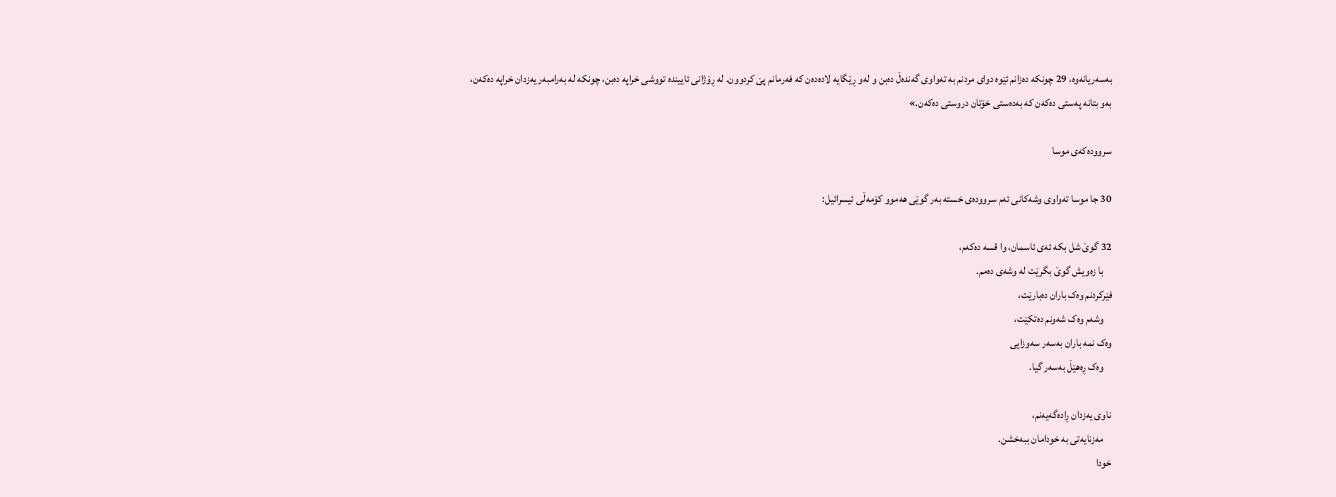بەسەریانەوە، 29 چونکە دەزانم ئێوە دوای مردنم بە تەواوی گەندەڵ دەبن و لەو ڕێگایە لادەدەن کە فەرمانم پێ کردوون. لە ڕۆژانی ئاییندە تووشی خراپە دەبن، چونکە لە بەرامبەر یەزدان خراپە دەکەن، بەو بتانە پەستی دەکەن کە بەدەستی خۆتان دروستی دەکەن.»

سروودەکەی موسا

30 جا موسا تەواوی وشەکانی ئەم سروودەی خستە بەر گوێی هەموو کۆمەڵی ئیسرائیل:

32 گوێ شل بکە ئەی ئاسمان، وا قسە دەکەم،
    با زەویش گوێ بگرێت لە وشەی دەمم.
فێرکردنم وەک باران دەبارێت،
    وشەم وەک شەونم دەتکێت،
وەک نمە باران بەسەر سەوزایی
    وەک ڕەهێڵ بەسەر گیا.

ناوی یەزدان ڕادەگەیەنم،
    مەزنایەتی بە خودامان ببەخشن.
خودا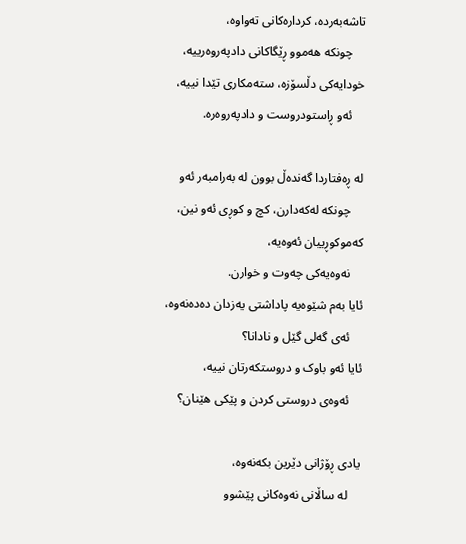تاشەبەردە، کردارەکانی تەواوە،
    چونکە هەموو ڕێگاکانی دادپەروەرییە،
خودایەکی دڵسۆزە، ستەمکاری تێدا نییە،
    ئەو ڕاستودروست و دادپەروەرە.

لە ڕەفتاردا گەندەڵ بوون لە بەرامبەر ئەو
    چونکە لەکەدارن، کچ و کوڕی ئەو نین، کەموکوڕییان ئەوەیە،
    نەوەیەکی چەوت و خوارن.
ئایا بەم شێوەیە پاداشتی یەزدان دەدەنەوە،
    ئەی گەلی گێل و نادانا؟
ئایا ئەو باوک و دروستکەرتان نییە،
    ئەوەی دروستی کردن و پێکی هێنان؟

یادی ڕۆژانی دێرین بکەنەوە،
    لە ساڵانی نەوەکانی پێشوو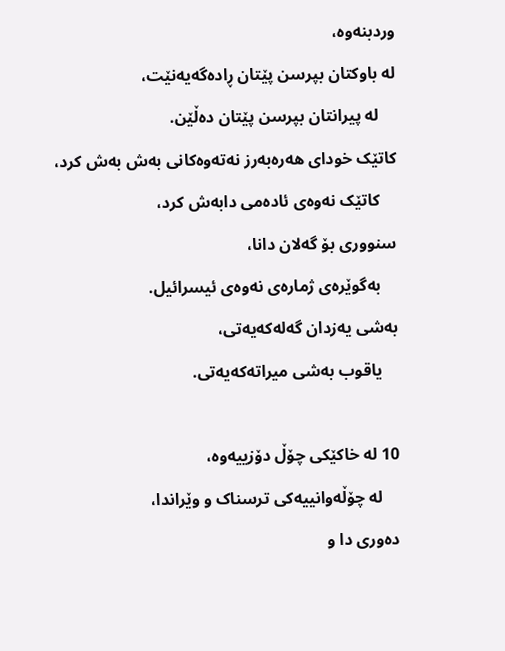وردبنەوە،
لە باوکتان بپرسن پێتان ڕادەگەیەنێت،
    لە پیرانتان بپرسن پێتان دەڵێن.
کاتێک خودای هەرەبەرز نەتەوەکانی بەش بەش کرد،
    کاتێک نەوەی ئادەمی دابەش کرد،
سنووری بۆ گەلان دانا،
    بەگوێرەی ژمارەی نەوەی ئیسرائیل.
بەشی یەزدان گەلەکەیەتی،
    یاقوب بەشی میراتەکەیەتی.

10 لە خاکێکی چۆڵ دۆزییەوە،
    لە چۆڵەوانییەکی ترسناک و وێراندا،
دەوری دا و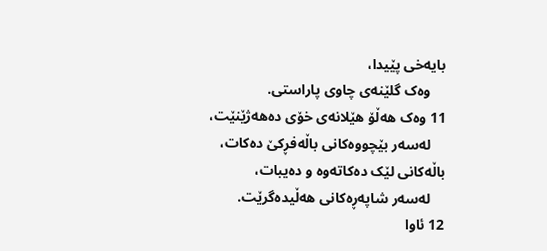بایەخی پێیدا،
    وەک گلێنەی چاوی پاراستی.
11 وەک هەڵۆ هێلانەی خۆی دەهەژێنێت،
    لەسەر بێچووەکانی باڵەفڕکێ دەکات،
باڵەکانی لێک دەکاتەوە و دەیبات،
    لەسەر شاپەڕەکانی هەڵیدەگرێت.
12 ئاوا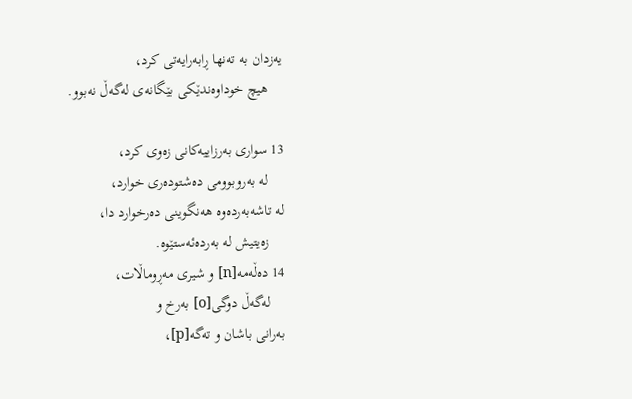یەزدان بە تەنها ڕابەرایەتی کرد،
    هیچ خوداوەندێکی بێگانەی لەگەڵ نەبوو.

13 سواری بەرزاییەکانی زەوی کرد،
    لە بەروبوومی دەشتودەری خوارد،
لە تاشەبەردەوە هەنگوینی دەرخوارد دا،
    زەیتیش لە بەردەئەستێوە.
14 دەڵەمە[n] و شیری مەڕوماڵات،
    لەگەڵ دوگی[o] بەرخ و
بەرانی باشان و تەگە[p]،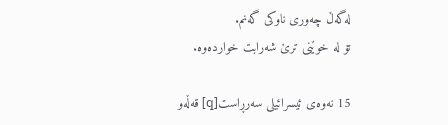لەگەڵ چەوری ناوکی گەنم.
تۆ لە خوێنی ترێ شەرابت خواردەوە.

15 نەوەی ئیسرائیلی سەرڕاست[q] قەڵەو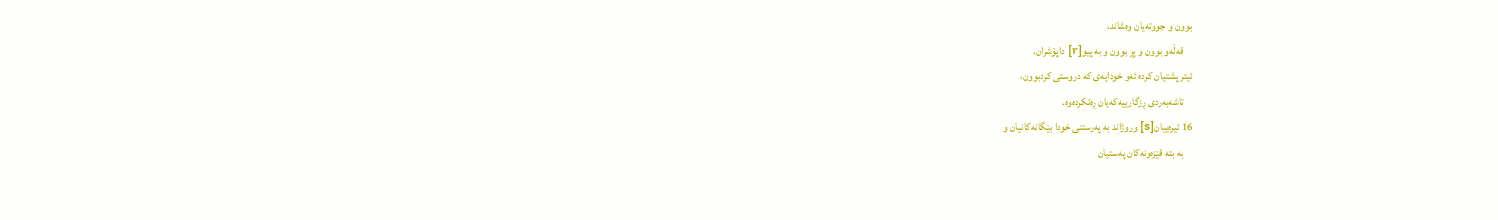بوون و جووتەیان وەشاند،
    قەڵەو بوون و پڕ بوون و بە پیو[r] داپۆشران.
ئیتر پشتیان کردە ئەو خودایەی کە دروستی کردبوون،
    تاشەبەردی ڕزگارییەکەیان ڕەتکردەوە.
16 ئیرەییان[s] وروژاند بە پەرستنی خودا بێگانەکانیان و
    بە بتە قێزەونەکان پەستیان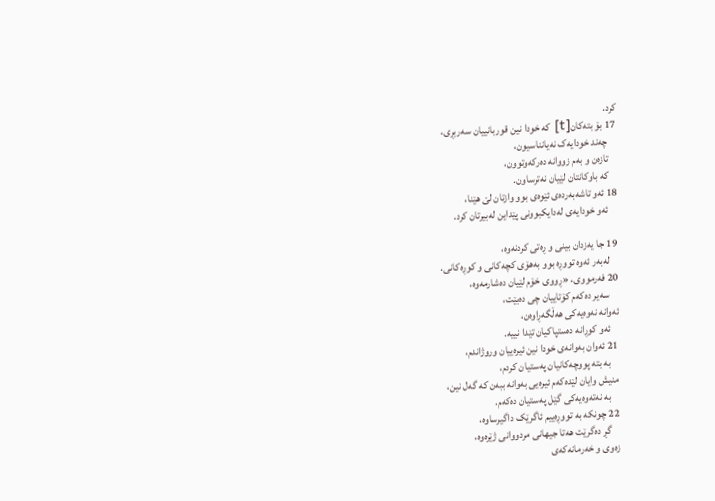کرد.
17 بۆ بتەکان[t] کە خودا نین قوربانییان سەربڕی،
    چەند خودایەک نەیانناسیون،
    تازەن و بەم زووانە دەرکەوتوون،
    کە باوکانتان لێیان نەترساون.
18 ئەو تاشەبەردەی ئێوەی بوو وازتان لێ هێنا،
    ئەو خودایەی لەدایکبوونی پێداین لەبیرتان کرد.

19 جا یەزدان بینی و ڕەتی کردنەوە،
    لەبەر ئەوە تووڕە بوو بەهۆی کچەکانی و کوڕەکانی.
20 فەرمووی، «ڕووی خۆم لێیان دەشارمەوە،
    سەیر دەکەم کۆتاییان چی دەبێت،
ئەوانە نەوەیەکی هەڵگەڕاوەن،
    ئەو کوڕانە دەستپاکیان تێدا نییە.
21 ئەوان بەوانەی خودا نین ئیرەییان وروژاندم،
    بە بتە پووچەکانیان پەستیان کردم،
منیش وایان لێدەکەم ئیرەیی بەوانە ببەن کە گەل نین،
    بە نەتەوەیەکی گێل پەستیان دەکەم.
22 چونکە بە تووڕەییم ئاگرێک داگیرساوە،
    گڕ دەگرێت هەتا جیهانی مردووانی ژێرەوە،
زەوی و خەرمانەکەی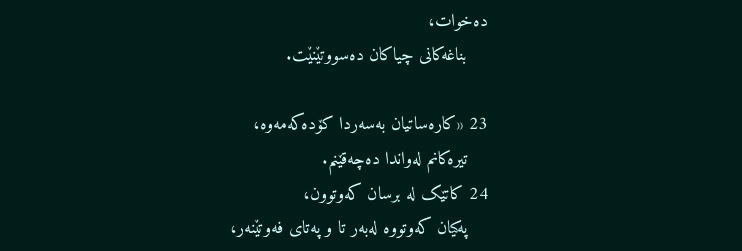دەخوات،
    بناغەکانی چیاکان دەسووتێنێت.

23 «کارەساتیان بەسەردا کۆدەکەمەوە،
    تیرەکانم لەواندا دەچەقێنم.
24 کاتێک لە برسان کەوتوون،
    پەکیان کەوتووە لەبەر تا و پەتای فەوتێنەر،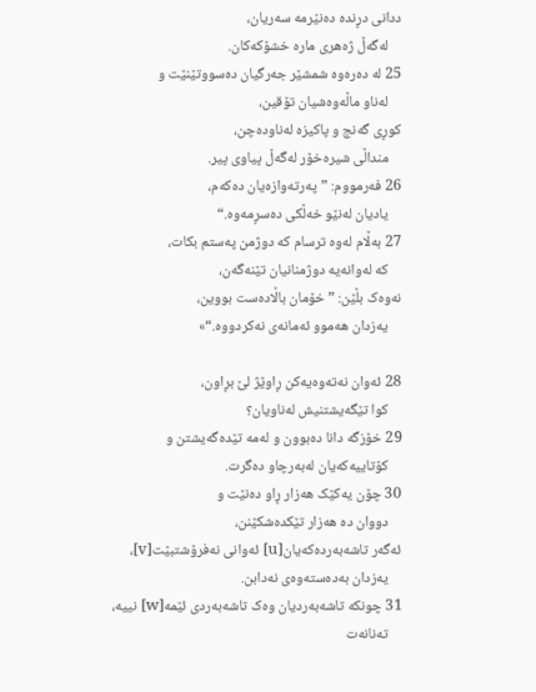ددانی دڕندە دەنێرمە سەریان،
    لەگەڵ ژەهری مارە خشۆکەکان.
25 لە دەرەوە شمشێر جەرگیان دەسووتێنێت و
    لەناو ماڵەوەشیان تۆقین،
کوڕی گەنج و پاکیزە لەناودەچن،
    منداڵی شیرەخۆر لەگەڵ پیاوی پیر.
26 فەرمووم: ”پەرتەوازەیان دەکەم،
    یادیان لەنێو خەڵکی دەسڕمەوە.“
27 بەڵام لەوە ترسام کە دوژمن پەستم بکات،
    کە لەوانەیە دوژمنانیان تێنەگەن،
نەوەک بڵێن: ”خۆمان باڵادەست بووین،
    یەزدان هەموو ئەمانەی نەکردووە.“»

28 ئەوان نەتەوەیەکن ڕاوێژ لێ بڕاون،
    کوا تێگەیشتنیش لەناویان؟
29 خۆزگە دانا دەبوون و لەمە تێدەگەیشتن و
    کۆتاییەکەیان لەبەرچاو دەگرت.
30 چۆن یەکێک هەزار ڕاو دەنێت و
    دووان دە هەزار تێکدەشکێنن،
ئەگەر تاشەبەردەکەیان[u] ئەوانی نەفرۆشتبێت[v]،
    یەزدان بەدەستەوەی نەدابن.
31 چونکە تاشەبەردیان وەک تاشەبەردی ئێمە[w] نییە،
    تەنانەت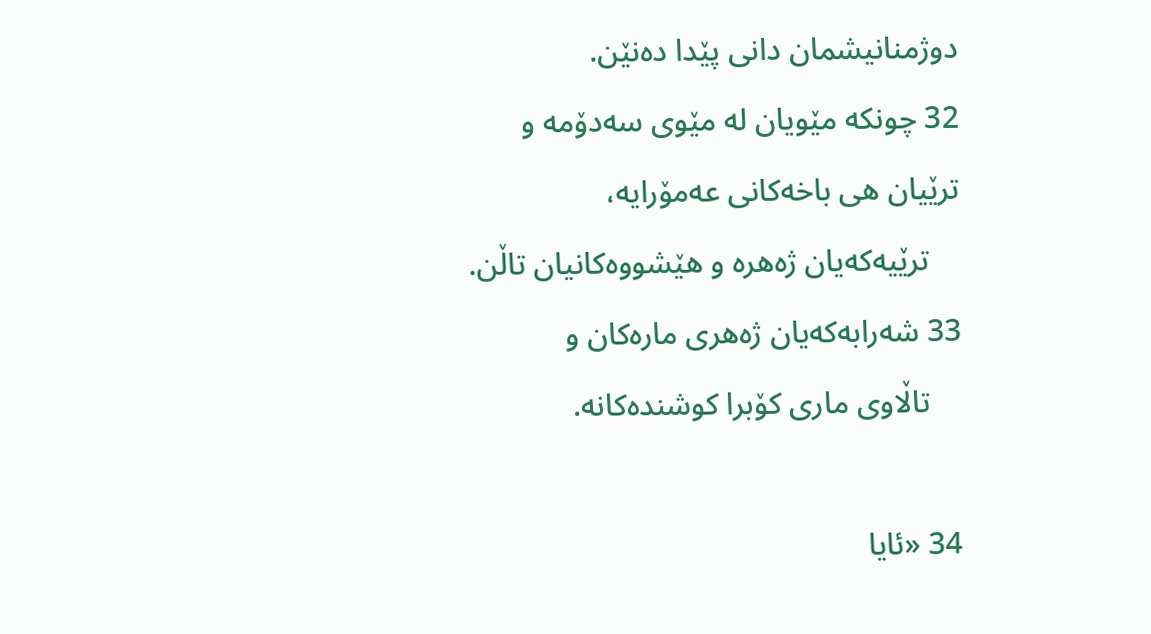دوژمنانیشمان دانی پێدا دەنێن.
32 چونکە مێویان لە مێوی سەدۆمە و
ترێیان هی باخەکانی عەمۆرایە،
    ترێیەکەیان ژەهرە و هێشووەکانیان تاڵن.
33 شەرابەکەیان ژەهری مارەکان و
    تاڵاوی ماری کۆبرا کوشندەکانە.

34 «ئایا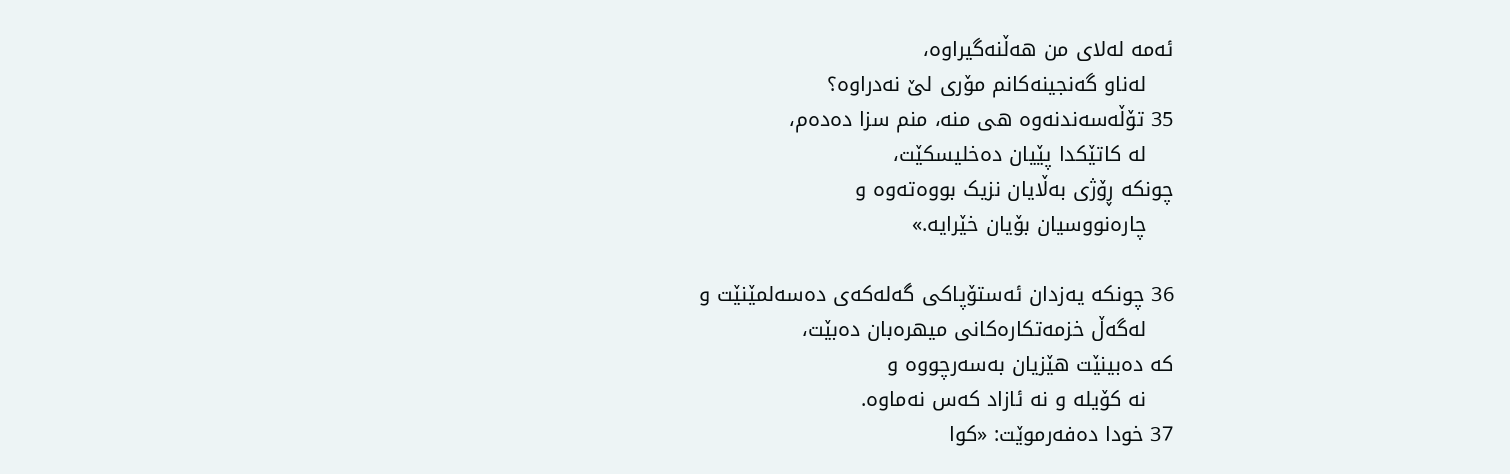ئەمە لەلای من هەڵنەگیراوە،
    لەناو گەنجینەکانم مۆری لێ نەدراوە؟
35 تۆڵەسەندنەوە هی منە، منم سزا دەدەم،
    لە کاتێکدا پێیان دەخلیسکێت،
چونکە ڕۆژی بەڵایان نزیک بووەتەوە و
    چارەنووسیان بۆیان خێرایە.»

36 چونکە یەزدان ئەستۆپاکی گەلەکەی دەسەلمێنێت و
    لەگەڵ خزمەتکارەکانی میهرەبان دەبێت،
کە دەبینێت هێزیان بەسەرچووە و
    نە کۆیلە و نە ئازاد کەس نەماوە.
37 خودا دەفەرموێت: «کوا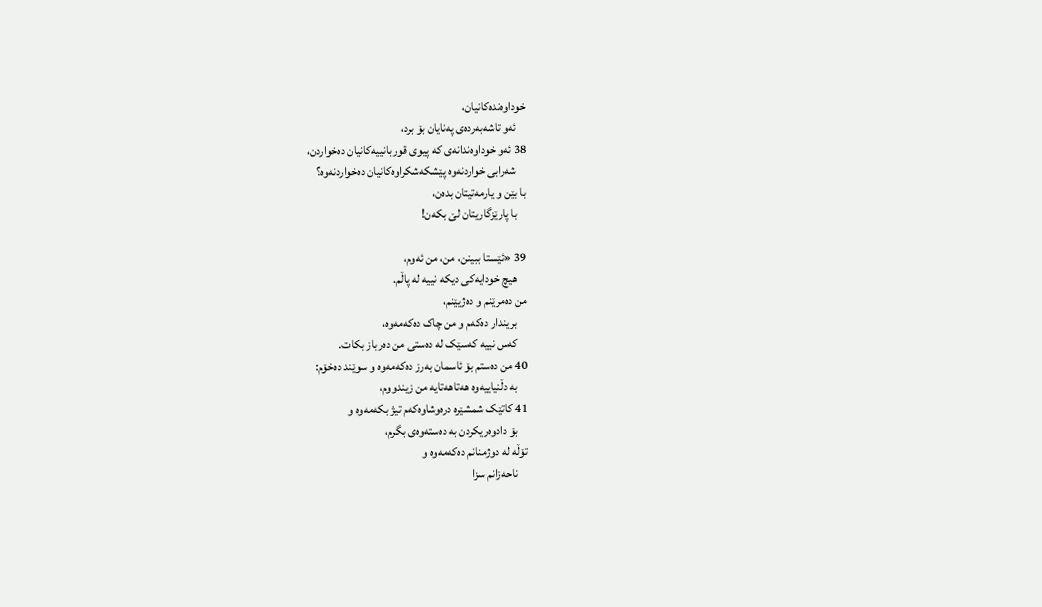خوداوەندەکانیان،
    ئەو تاشەبەردەی پەنایان بۆ برد،
38 ئەو خوداوەندانەی کە پیوی قوربانییەکانیان دەخواردن،
    شەرابی خواردنەوە پێشکەشکراوەکانیان دەخواردنەوە؟
با بێن و یارمەتیتان بدەن،
    با پارێزگاریتان لێ بکەن!

39 «ئێستا ببینن، من، من ئەوم،
    هیچ خودایەکی دیکە نییە لە پاڵم.
من دەمرێنم و دەژیێنم،
    بریندار دەکەم و من چاک دەکەمەوە،
    کەس نییە کەسێک لە دەستی من دەرباز بکات.
40 من دەستم بۆ ئاسمان بەرز دەکەمەوە و سوێند دەخۆم:
    بە دڵنیاییەوە هەتاهەتایە من زیندووم،
41 کاتێک شمشێرە درەوشاوەکەم تیژ بکەمەوە و
    بۆ دادوەریکردن بە دەستەوەی بگرم،
تۆڵە لە دوژمنانم دەکەمەوە و
    ناحەزانم سزا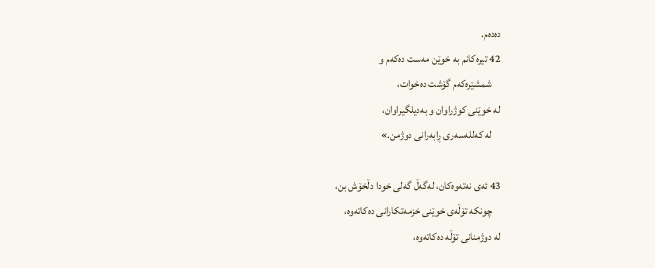دەدەم.
42 تیرەکانم بە خوێن مەست دەکەم و
    شمشێرەکەم گۆشت دەخوات،
لە خوێنی کوژراوان و بەدیلگیراوان،
    لە کەللەسەری ڕابەرانی دوژمن.»

43 ئەی نەتەوەکان، لەگەڵ گەلی خودا دڵخۆش بن،
    چونکە تۆڵەی خوێنی خزمەتکارانی دەکاتەوە،
لە دوژمنانی تۆڵە دەکاتەوە،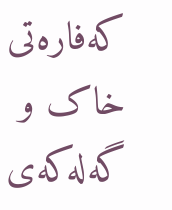کەفارەتی خاک و گەلەکەی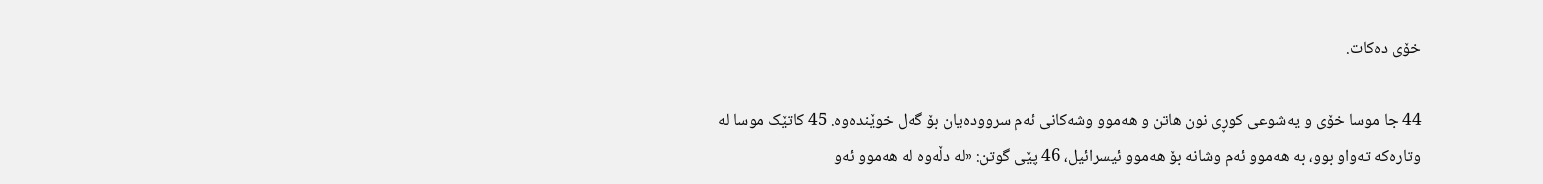خۆی دەکات.

44 جا موسا خۆی و یەشوعی کوڕی نون هاتن و هەموو وشەکانی ئەم سروودەیان بۆ گەل خوێندەوە. 45 کاتێک موسا لە وتارەکە تەواو بوو، بە هەموو ئەم وشانە بۆ هەموو ئیسرائیل، 46 پێی گوتن: «لە دڵەوە لە هەموو ئەو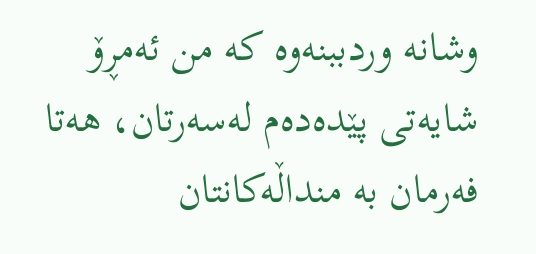وشانە وردببنەوە کە من ئەمڕۆ شایەتی پێدەدەم لەسەرتان، هەتا فەرمان بە منداڵەکانتان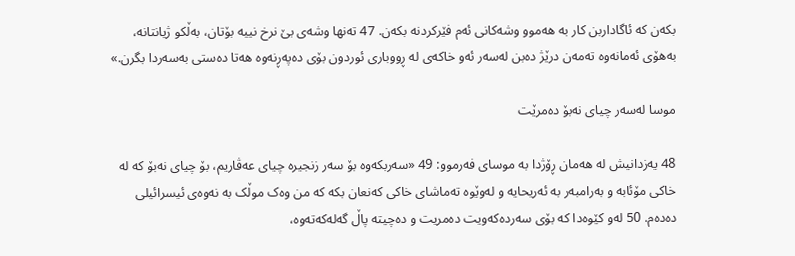بکەن کە ئاگاداربن کار بە هەموو وشەکانی ئەم فێرکردنە بکەن. 47 تەنها وشەی بێ نرخ نییە بۆتان، بەڵکو ژیانتانە، بەهۆی ئەمانەوە تەمەن درێژ دەبن لەسەر ئەو خاکەی لە ڕووباری ئوردون بۆی دەپەڕنەوە هەتا دەستی بەسەردا بگرن.»

موسا لەسەر چیای نەبۆ دەمرێت

48 یەزدانیش لە هەمان ڕۆژدا بە موسای فەرموو: 49 «سەربکەوە بۆ سەر زنجیرە چیای عەڤاریم، بۆ چیای نەبۆ کە لە خاکی مۆئابە و بەرامبەر بە ئەریحایە و لەوێوە تەماشای خاکی کەنعان بکە کە من وەک موڵک بە نەوەی ئیسرائیلی دەدەم. 50 لەو کێوەدا کە بۆی سەردەکەویت دەمریت و دەچیتە پاڵ گەلەکەتەوە،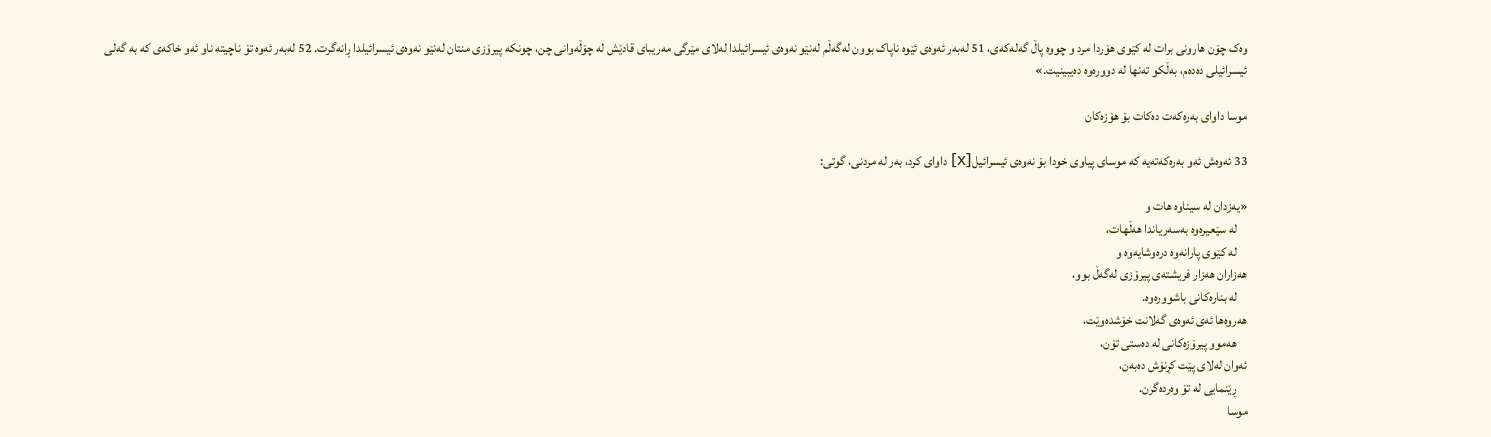وەک چۆن هارونی برات لە کێوی هۆردا مرد و چووە پاڵ گەلەکەی، 51 لەبەر ئەوەی ئێوە ناپاک بوون لەگەڵم لەنێو نەوەی ئیسرائیلدا لەلای مێرگی مەریبای قادێش لە چۆڵەوانی چن، چونکە پیرۆزی منتان لەنێو نەوەی ئیسرائیلدا ڕانەگرت. 52 لەبەر ئەوە تۆ ناچیتە ناو ئەو خاکەی کە بە گەلی ئیسرائیلی دەدەم، بەڵکو تەنها لە دوورەوە دەیبینیت.»

موسا داوای بەرەکەت دەکات بۆ هۆزەکان

33 ئەوەش ئەو بەرەکەتەیە کە موسای پیاوی خودا بۆ نەوەی ئیسرائیل[x] داوای کرد، بەر لە مردنی، گوتی:

«یەزدان لە سیناوە هات و
    لە سێعیرەوە بەسەریاندا هەڵهات،
    لە کێوی پارانەوە درەوشایەوە و
هەزاران هەزار فریشتەی پیرۆزی لەگەڵ بوو،
    لە بنارەکانی باشوورەوە.
هەروەها ئەی ئەوەی گەلانت خۆشدەوێت،
    هەموو پیرۆزەکانی لە دەستی تۆن،
ئەوان لەلای پێت کڕنۆش دەبەن،
    ڕێنمایی لە تۆ وەردەگرن.
موسا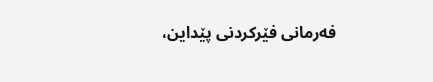فەرمانی فێرکردنی پێداین،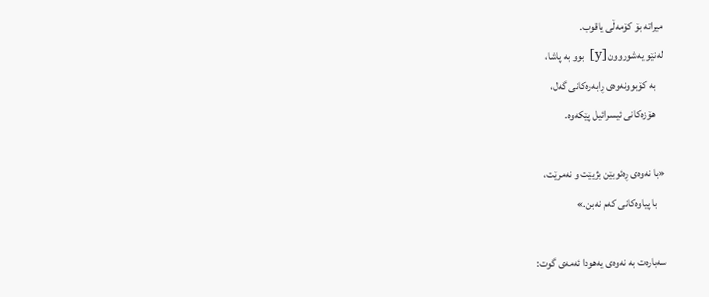میراتە بۆ کۆمەڵی یاقوب.
لەنێو یەشوروون[y] بوو بە پاشا،
    بە کۆبوونەوەی ڕابەرەکانی گەل،
    هۆزەکانی ئیسرائیل پێکەوە.

«با نەوەی ڕەئوبێن بژیێت و نەمرێت،
    با پیاوەکانی کەم نەبن.»

سەبارەت بە نەوەی یەهودا ئەمەی گوت: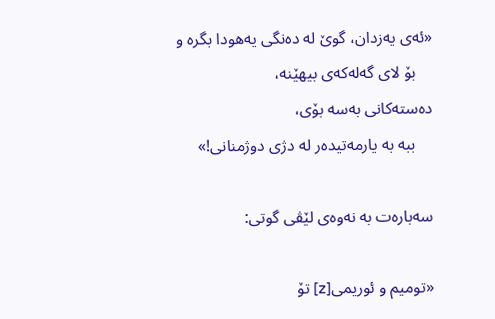«ئەی یەزدان، گوێ لە دەنگی یەهودا بگرە و
    بۆ لای گەلەکەی بیهێنە،
دەستەکانی بەسە بۆی،
    ببە بە یارمەتیدەر لە دژی دوژمنانی!»

سەبارەت بە نەوەی لێڤی گوتی:

«تومیم و ئوریمی[z] تۆ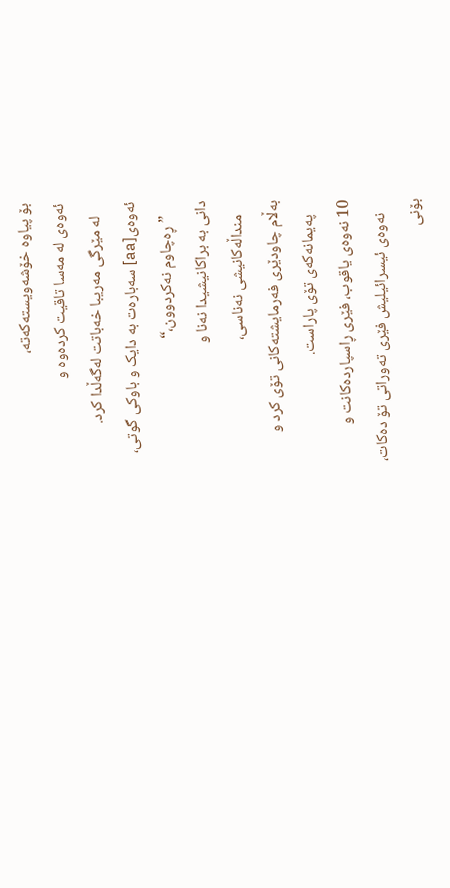بۆ پیاوە خۆشەویستەکەتە،
ئەوەی لە مەسا تاقیت کردەوە و
    لە مێرگی مەریبا خەباتت لەگەڵدا کرد.
ئەوەی[aa] سەبارەت بە دایک و باوکی گوتی،
    ”ڕەچاوم نەکردوون،“
دانی بە براکانیشیدا نەنا و
    منداڵەکانیشی نەناسی،
بەڵام چاودێری فەرمایشتەکانی تۆی کرد و
    پەیمانەکەی تۆی پاراست.
10 نەوەی یاقوب، فێری ڕاسپاردەکانت و
    نەوەی ئیسرائیلیش فێری تەوراتی تۆ دەکات،
بۆنی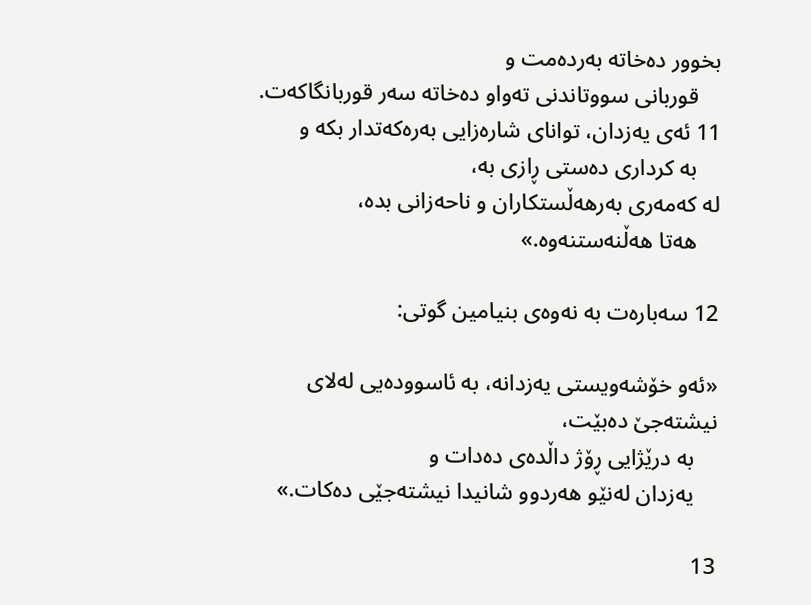بخوور دەخاتە بەردەمت و
    قوربانی سووتاندنی تەواو دەخاتە سەر قوربانگاکەت.
11 ئەی یەزدان، توانای شارەزایی بەرەکەتدار بکە و
    بە کرداری دەستی ڕازی بە،
لە کەمەری بەرهەڵستکاران و ناحەزانی بدە،
    هەتا هەڵنەستنەوە.»

12 سەبارەت بە نەوەی بنیامین گوتی:

«ئەو خۆشەویستی یەزدانە، بە ئاسوودەیی لەلای نیشتەجێ دەبێت،
    بە درێژایی ڕۆژ داڵدەی دەدات و
    یەزدان لەنێو هەردوو شانیدا نیشتەجێی دەکات.»

13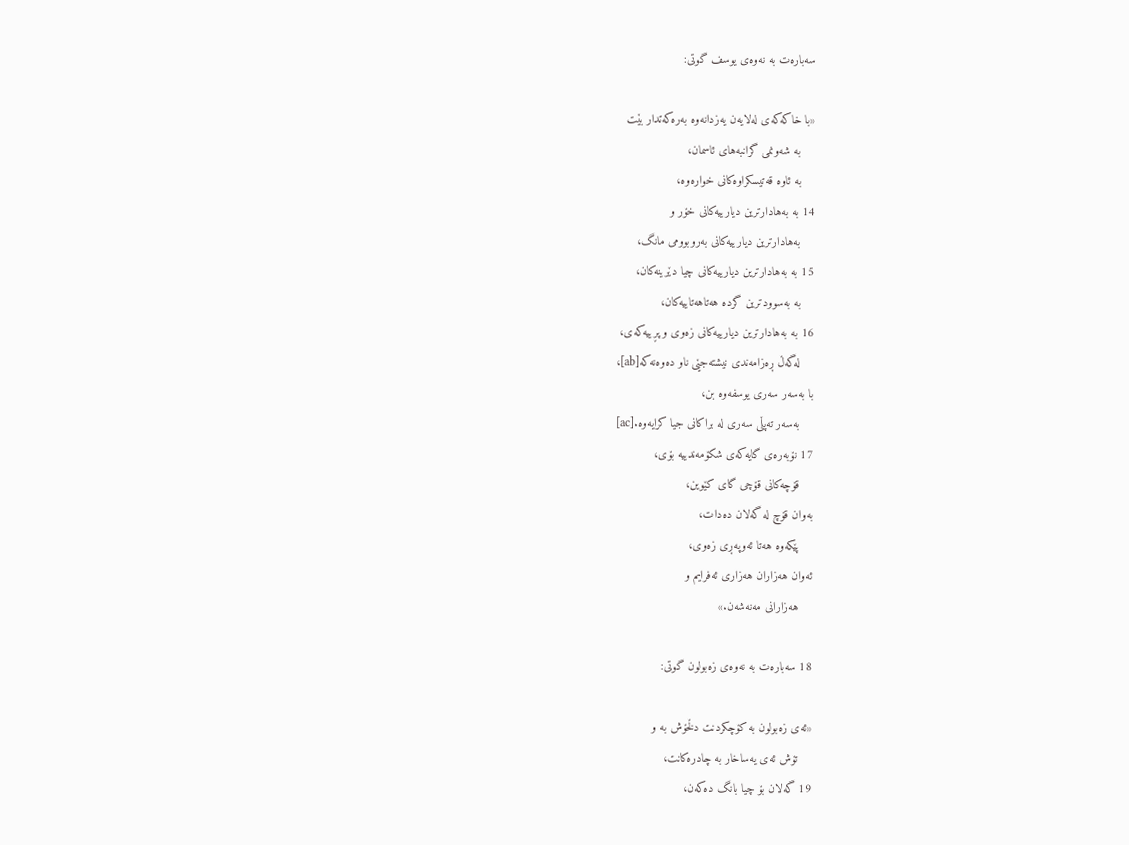سەبارەت بە نەوەی یوسف گوتی:

«با خاکەکەی لەلایەن یەزدانەوە بەرەکەتدار بێت
    بە شەونمی گرانبەهای ئاسمان،
    بە ئاوە قەتیسکراوەکانی خوارەوە،
14 بە بەهادارترین دیارییەکانی خۆر و
    بەهادارترین دیارییەکانی بەروبوومی مانگ،
15 بە بەهادارترین دیارییەکانی چیا دێرینەکان،
    بە بەسوودترین گردە هەتاهەتاییەکان،
16 بە بەهادارترین دیارییەکانی زەوی و پڕییەکەی،
    لەگەڵ ڕەزامەندی نیشتەجێی ناو دەوەنەکە[ab]،
با بەسەر سەری یوسفەوە بن،
    بەسەر تەپڵی سەری لە براکانی جیا کرایەوە.[ac]
17 نۆبەرەی گایەکەی شکۆمەندییە بۆی،
    قۆچەکانی قۆچی گای کێوین،
بەوان قۆچ لە گەلان دەدات،
    پێکەوە هەتا ئەوپەڕی زەوی،
ئەوان هەزاران هەزاری ئەفرایم و
    هەزارانی مەنەشەن.»

18 سەبارەت بە نەوەی زەبولون گوتی:

«ئەی زەبولون بە کۆچکردنت دڵخۆش بە و
    تۆش ئەی یەساخار بە چادرەکانت،
19 گەلان بۆ چیا بانگ دەکەن،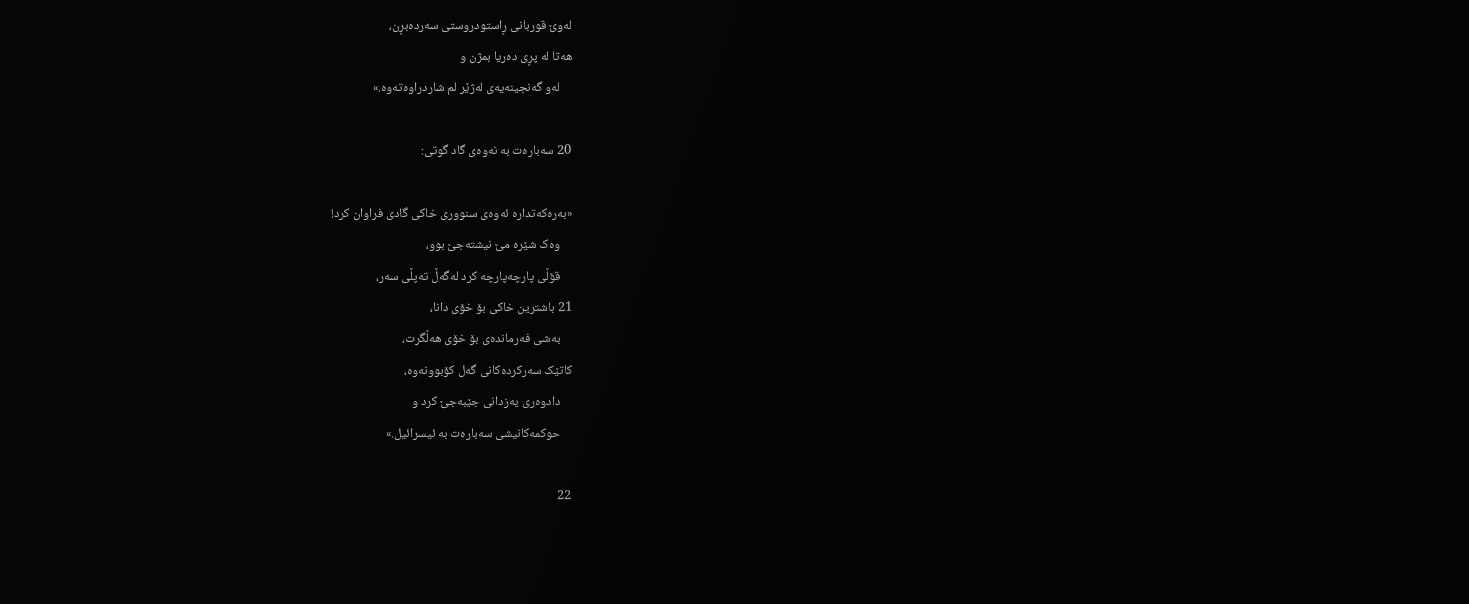لەوێ قوربانی ڕاستودروستی سەردەبڕن،
هەتا لە پڕی دەریا بمژن و
    لەو گەنجینەیەی لەژێر لم شاردراوەتەوە.»

20 سەبارەت بە نەوەی گاد گوتی:

«بەرەکەتدارە ئەوەی سنووری خاکی گادی فراوان کرد!
    وەک شێرە مێ نیشتەجێ بوو،
    قۆڵی پارچەپارچە کرد لەگەڵ تەپڵی سەر،
21 باشترین خاکی بۆ خۆی دانا،
    بەشی فەرماندەی بۆ خۆی هەڵگرت،
کاتێک سەرکردەکانی گەل کۆبوونەوە،
    دادوەری یەزدانی جێبەجێ کرد و
    حوکمەکانیشی سەبارەت بە ئیسرائیل.»

22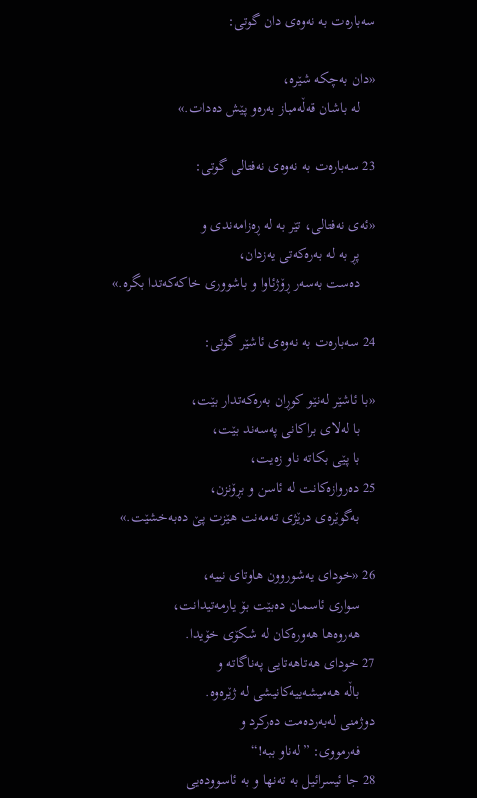سەبارەت بە نەوەی دان گوتی:

«دان بەچکە شێرە،
    لە باشان قەڵەمباز بەرەو پێش دەدات.»

23 سەبارەت بە نەوەی نەفتالی گوتی:

«ئەی نەفتالی، تێر بە لە ڕەزامەندی و
    پڕ بە لە بەرەکەتی یەزدان،
    دەست بەسەر ڕۆژئاوا و باشووری خاکەکەتدا بگرە.»

24 سەبارەت بە نەوەی ئاشێر گوتی:

«با ئاشێر لەنێو کوڕان بەرەکەتدار بێت،
    با لەلای براکانی پەسەند بێت،
    با پێی بکاتە ناو زەیت،
25 دەروازەکانت لە ئاسن و بڕۆنزن،
    بەگوێرەی درێژی تەمەنت هێزت پێ دەبەخشێت.»

26 «خودای یەشوروون هاوتای نییە،
    سواری ئاسمان دەبێت بۆ یارمەتیدانت،
    هەروەها هەورەکان لە شکۆی خۆیدا.
27 خودای هەتاهەتایی پەناگاتە و
    باڵە هەمیشەییەکانیشی لە ژێرەوە.
دوژمنی لەبەردەمت دەرکرد و
    فەرمووی: ”لەناو ببە!“
28 جا ئیسرائیل بە تەنها و بە ئاسوودەیی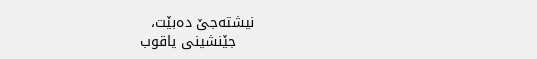نیشتەجێ دەبێت،
    جێنشینی یاقوب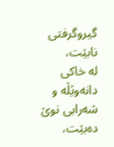گیروگرفتی نابێت،
لە خاکی دانەوێڵە و شەرابی نوێ دەبێت،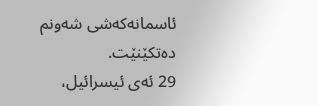ئاسمانەکەشی شەونم دەتکێنێت.
29 ئەی ئیسرائیل،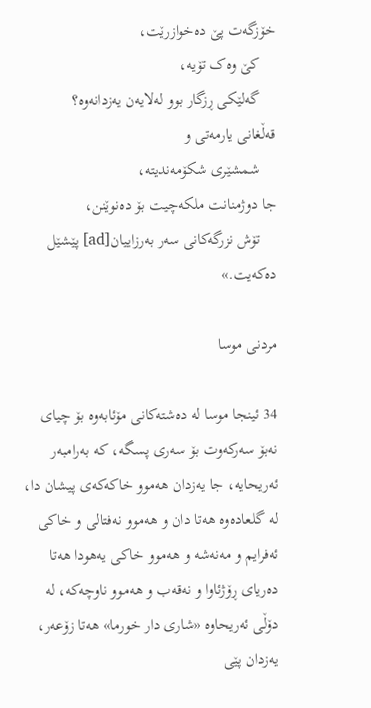خۆزگەت پێ دەخوازرێت،
    کێ وەک تۆیە،
    گەلێکی ڕزگار بوو لەلایەن یەزدانەوە؟
قەڵغانی یارمەتی و
    شمشێری شکۆمەندیتە،
جا دوژمنانت ملکەچیت بۆ دەنوێنن،
    تۆش نزرگەکانی سەر بەرزاییان[ad] پێشێل دەکەیت.»

مردنی موسا

34 ئینجا موسا لە دەشتەکانی مۆئابەوە بۆ چیای نەبۆ سەرکەوت بۆ سەری پسگە، کە بەرامبەر ئەریحایە، جا یەزدان هەموو خاکەکەی پیشان دا، لە گلعادەوە هەتا دان و هەموو نەفتالی و خاکی ئەفرایم و مەنەشە و هەموو خاکی یەهودا هەتا دەریای ڕۆژئاوا و نەقەب و هەموو ناوچەکە، لە دۆڵی ئەریحاوە «شاری دار خورما» هەتا زۆعەر، یەزدان پێی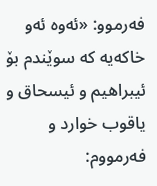فەرموو: «ئەوە ئەو خاکەیە کە سوێندم بۆ ئیبراهیم و ئیسحاق و یاقوب خوارد و فەرمووم: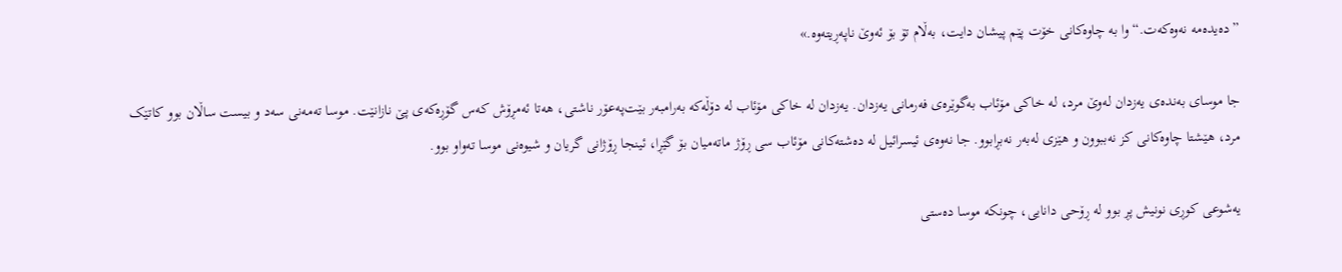”دەیدەمە نەوەکەت.“ وا بە چاوەکانی خۆت پێم پیشان دایت، بەڵام تۆ بۆ ئەوێ ناپەڕیتەوە.»

جا موسای بەندەی یەزدان لەوێ مرد، لە خاکی مۆئاب بەگوێرەی فەرمانی یەزدان. یەزدان لە خاکی مۆئاب لە دۆڵەکە بەرامبەر بێت‌پەعۆر ناشتی، هەتا ئەمڕۆش کەس گۆڕەکەی پێ نازانێت. موسا تەمەنی سەد و بیست ساڵان بوو کاتێک مرد، هێشتا چاوەکانی کز نەببوون و هێزی لەبەر نەبڕابوو. جا نەوەی ئیسرائیل لە دەشتەکانی مۆئاب سی ڕۆژ ماتەمیان بۆ گێڕا، ئینجا ڕۆژانی گریان و شیوەنی موسا تەواو بوو.

یەشوعی کوڕی نونیش پڕ بوو لە ڕۆحی دانایی، چونکە موسا دەستی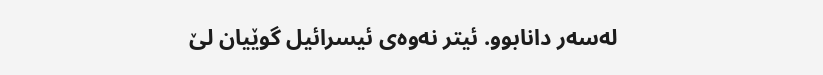لەسەر دانابوو. ئیتر نەوەی ئیسرائیل گوێیان لێ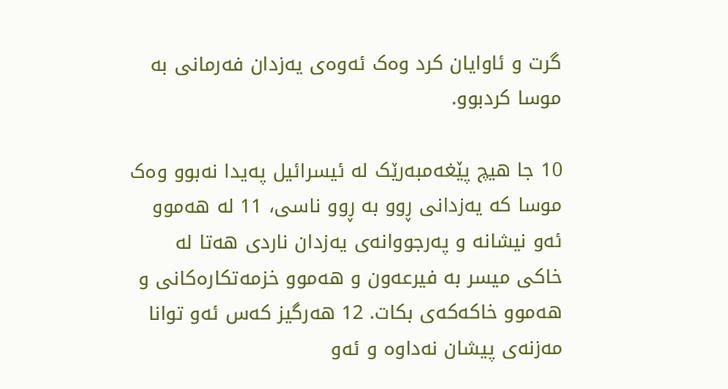گرت و ئاوایان کرد وەک ئەوەی یەزدان فەرمانی بە موسا کردبوو.

10 جا هیچ پێغەمبەرێک لە ئیسرائیل پەیدا نەبوو وەک موسا کە یەزدانی ڕوو بە ڕوو ناسی، 11 لە هەموو ئەو نیشانە و پەرجووانەی یەزدان ناردی هەتا لە خاکی میسر بە فیرعەون و هەموو خزمەتکارەکانی و هەموو خاکەکەی بکات. 12 هەرگیز کەس ئەو توانا مەزنەی پیشان نەداوە و ئەو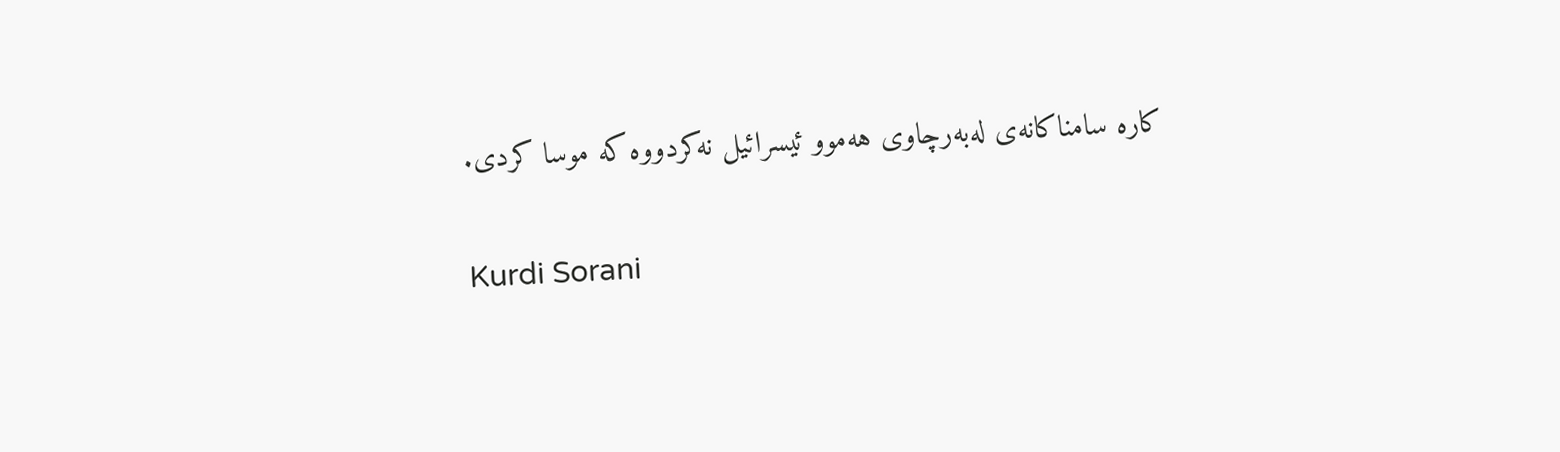کارە سامناکانەی لەبەرچاوی هەموو ئیسرائیل نەکردووە کە موسا کردی.

Kurdi Sorani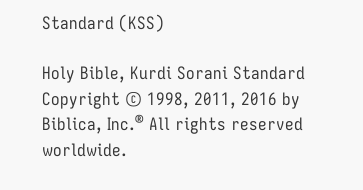Standard (KSS)

Holy Bible, Kurdi Sorani Standard Copyright © 1998, 2011, 2016 by Biblica, Inc.® All rights reserved worldwide.